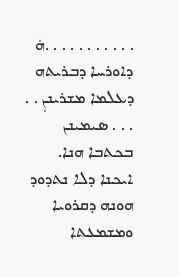. . . . . . . . . . .ܗܿ ܕܐܘܪܚܐ ܕܒܪܝܬܗ ܕܥܠܡܐ ܡܫܪܝܢܢܼ . . . . . ܣܝܡܝܢܢ ܒܟܬܒܐ ܗܢܐ. ܐܝܟܢܐ ܕܠܐ ܢܬܕܘܕ ܗܘܢܗ ܕܩܪܘܝܐ ܘܡܫܡܥܬܐ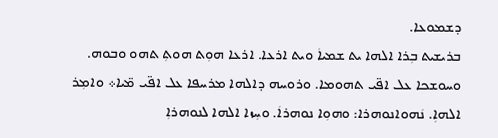ܕܫܡܘܥܐ.
ܒܪܝܫܝܬ ܒܼܪܐ ܐܠܗܐ ܝܬ ܫܡܝܐܿ ܘܝܬ ܐܪܥܐ. ܐܪܥܐ ܗܘܼܬ ܗܘܬܼ ܬܗܘ ܘܒܘܗ. ܘܚܘܫܟܐ ܥܠ ܐܦ̈ܝ ܬܗܘܡܐ. ܘܪܘܚܗ ܕܐܠܗܐ ܡܪܚܦܐ ܥܠ ܐܦ̈ܝ ܡ̈ܝܐ܀ ܘܐܡܼܪ ܐܠܗܐܼ. ܢܿܗܘܐܢܘܗܪܐ: ܘܗܘܼܐ ܢܘܗܪܐܿ. ܘܚܼܙܐ ܐܠܗܐ ܠܢܘܗܪܐܼ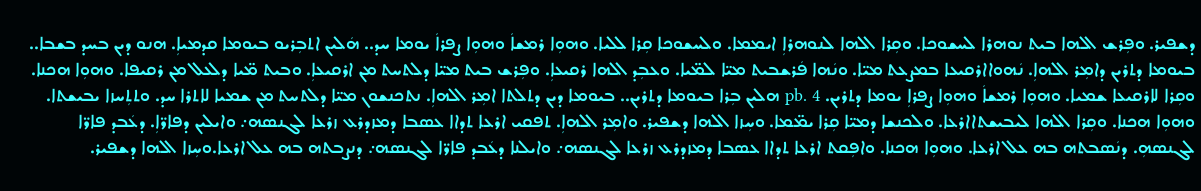ܕܫܦܝܪ. ܘܦܼܪܫ ܐܠܗܐ ܒܝܬ ܢܘܗܪܐ ܠܚܫܘܟܐ. ܘܩܼܪܐ ܐܠܗܐ ܠܢܘܗܪܐܼ ܐܝܡܡܐ. ܘܠܚܫܘܟܐ ܩܼܪܐ ܠܠܝܐ. ܘܗܘܼܐ ܪܡܫܐܿ ܘܗܘܼܐ ܨܦܪܐܿ ܝܘܡܐ ܚܕ.. ܗܿܠܝܢ ܐܬܒܼܪܝܘ ܒܝܘܡܐ ܩܕܡܝܐܼ. ܗܢܘ ܕܝܢ ܒܚܕ ܒܫܒܐ.. ܒܝܘܡܐ ܕܬܪܝܢ ܕܐܡܼܪ ܐܠܗܐܼ. ܢܿܗܘܐܐܪܩܝܥܐ ܒܡܨܥܬ ܡܝ̈ܐ. ܘܢܿܗܐ ܦܿܪܫܒܝܬ ܡܝ̈ܐ ܠܡ̈ܝܐ. ܘܥܒܼܕ ܐܠܗܐ ܪܩܝܥܐܼ. ܘܦܼܪܫ ܒܝܬ ܡܝ̈ܐ ܕܠܬܚܬ ܡܢ ܐܪܩܝܥܐܼ. ܘܒܝܬ ܡ̈ܝܐ ܕܠܥܠ ܡܢ ܪܩܝܦܐ. ܘܗܘܼܐ ܗܟܢܐ. ܘܩܼܪܐ ܠܐܪܩܝܥܐ ܫܡܝܐ. ܘܗܘܼܐ ܪܡܫܐܿ ܘܗܘܼܐ ܨܦܪܐܼ ܝܘܡܐ ܕܬܪܝܢ. pb. 4 ܗܠܝܢ ܒܼܪܐ ܒܝܘܡܐ ܕܬܪܝܢ.. ܒܝܘܡܐ ܕܝܢ ܕܬܠܬܐ ܐܡܼܪ ܐܠܗܐܼ. ܢܬܟܢܫܘܢ ܡܝ̈ܐ ܕܠܬܚܬ ܡܢ ܫܡܝܐ ܠܐܬܪܐ ܚܕ. ܘܬܬܼܚܙܐ ܝܒܝܫܬܐ. ܘܗܘܼܐ ܗܟܢܐ. ܘܩܼܪܐ ܐܠܗܐ ܠܝܒܝܫܬܐܐܪܥܐ. ܘܠܟܢܫܐ ܕܡܝ̈ܐ ܩܼܪܐ ܝܡ̈ܡܐ. ܘܚܼܙܐ ܐܠܗܐ ܕܫܦܝܪ. ܘܐܡܼܪ ܐܠܗܐܼ. ܬܦܩܝ ܐܪܥܐ ܬܕܐܐ ܥܣܒܐ ܕܡܙܕܪܥ ܙܪܥܐ ܠܓܢܣܗ܇ ܘܐܝܠܝܢ ܕܦܐܪ̈ܐܼ. ܕܥܿܒܕ ܦܐܪ̈ܐ ܠܓܢܣܗܼ. ܕܢܿܣܒܬܗ ܒܗ ܥܠ ܐܪܥܐ. ܘܗܘܼܐ ܗܟܢܐ. ܘܐܦܼܩܬ ܐܪܥܐ ܬܕܐܐ ܥܣܒܐ ܕܡܙܕܪܥ ܙܪܥܐ ܠܓܢܣܗ܇ ܘܐܝܠܢܐ ܕܥܿܒܕ ܦܐܪ̈ܐ ܠܓܢܣܗ܇ ܕܢܨܒܬܗ ܒܗ ܥܠ ܐܪܥܐ.ܘܚܼܙܐ ܐܠܗܐ ܕܫܦܝܪ.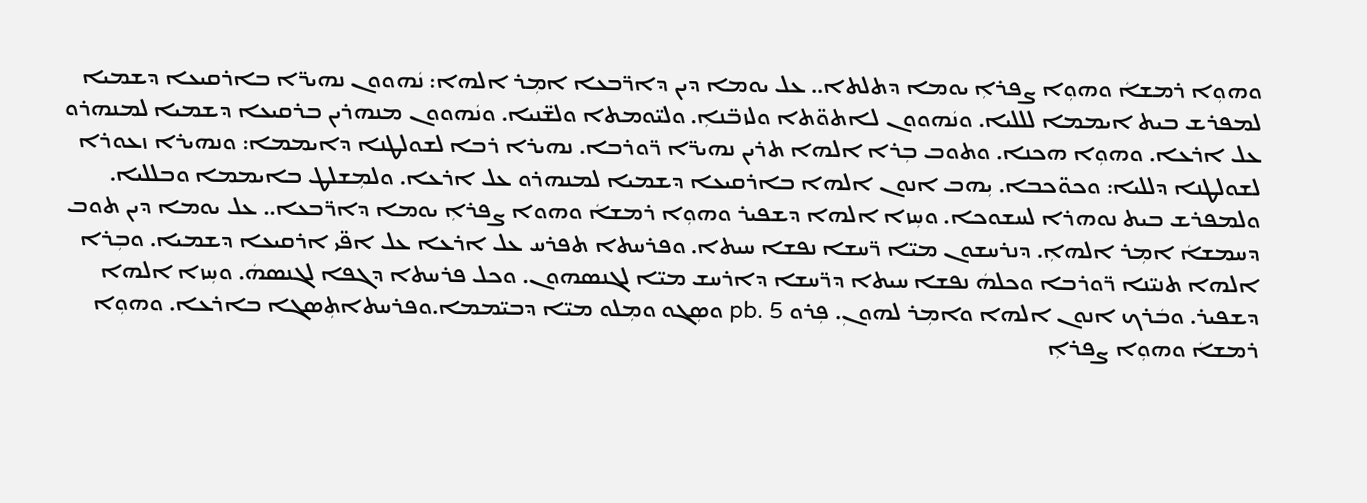ܘܗܘܼܐ ܪܡܫܐܿ ܘܗܘܼܐ ܨܦܪܐܼ ܝܘܡܐ ܕܬܠܬܐ.. ܥܠ ܝܘܡܐ ܕܝܢ ܕܐܪ̈ܒܥܐ ܐܡܼܪ ܐܠܗܐ: ܢܿܗܘܘܢ ܢܗܝܪ̈ܐ ܒܐܪܩܝܥܐ ܕܫܡܝܐ ܠܡܦܪܫ ܒܝܬ ܐܝܡܡܐ ܠܠܠܝܐ. ܘܢܿܗܘܘܢ ܠܐܬܘ̈ܬܐ ܘܠܙܒ̈ܢܐܼ. ܘܠܝ̈ܘܡܬܐ ܘܠܫ̈ܢܝܐ. ܘܢܿܗܘܘܢ ܡܢܗܪܝܢ ܒܪܩܝܥܐ ܕܫܡܝܐ ܠܡܢܗܪܘ ܥܠ ܐܪܥܐ. ܘܗܘܼܐ ܗܟܢܐ. ܘܬܘܒ ܒܼܪܐ ܐܠܗܐ ܬܪܝܢ ܢܗܝܪ̈ܐ ܪ̈ܘܪܒܐ. ܢܗܝܪܐ ܪܒܐ ܠܫܘܠܛܢܐ ܕܐܝܡܡܐ: ܘܢܗܝܪܐ ܙܥܘܪܐ ܠܫܘܠܛܢܐ ܕܠܠܝܐ: ܘܟܘ̈ܟܒܐ. ܝܼܗܒ ܐܢܘܢ ܐܠܗܐ ܒܐܪܩܝܥܐ ܕܫܡܝܐ ܠܡܢܗܪܘ ܥܠ ܐܪܥܐ. ܘܠܡܼܫܠܛ ܒܐܝܡܡܐ ܘܒܠܠܝܐ. ܘܠܡܦܪܫ ܒܝܬ ܢܘܗܪܐ ܠܚܫܘܟܐ. ܘܚܼܙܐ ܐܠܗܐ ܕܫܦܝܪ ܘܗܘܼܐ ܪܡܫܐܿ ܘܗܘܐ ܨܦܪܐܼ ܝܘܡܐ ܕܐܪ̈ܒܥܐ.. ܥܠ ܝܘܡܐ ܕܝܢ ܬܘܒ ܕܚܡܫܐܿ ܐܡܼܪ ܐܠܗܐܼ. ܕܢܪܚܫܘܢ ܡܝ̈ܐ ܪ̈ܚܫܐ ܢܦܫܐ ܚܝܬܐ. ܘܦܪܚܬܐ ܬܦܪܚ ܥܠ ܐܪܥܐ ܥܠ ܐܦ̈ܝ ܐܪܩܝܥܐ ܕܫܡܝܐ. ܘܒܼܪܐ ܐܠܗܐ ܬܢܝ̈ܢܐ ܪ̈ܘܪܒܐ ܘܟܠܗܿ ܢܦܫܐ ܚܝܬܐ ܕܪ̈ܚܫܐ ܕܐܪܚܫ ܡܝ̈ܐ ܠܓܢܣܗܘܢ. ܘܟܠ ܦܪܚܬܐ ܕܓܦܐ ܠܓܢܣܗܿ. ܘܚܼܙܐ ܐܠܗܐ ܕܫܦܝܪ. ܘܒܿܪܟ ܐܢܘܢ ܐܠܗܐ ܘܐܡܼܪ ܠܗܘܢܼ. ܦܼܪܘ pb. 5 ܘܣܼܓܘ ܘܡܼܠܘ ܡܝ̈ܐ ܕܒܝ̈ܡܡܐ.ܘܦܪܚܬܐܬܼܣܓܐ ܒܐܪܥܐ. ܘܗܘܼܐ ܪܡܫܐܿ ܘܗܘܼܐ ܨܦܪܐܼ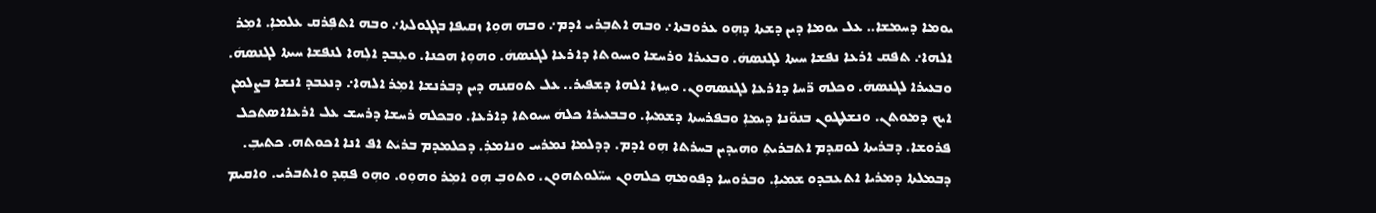ܝܘܡܐ ܕܚܡܫܐ.. ܥܠ ܝܘܡܐ ܕܝܢ ܕܫܬܐ ܕܗܼܘ ܥܪܘܒܬܐ܇ ܘܒܗ ܐܬܒܼܪܝ ܐܕܡ܇ ܘܒܗ ܗܘܼܐ ܙܩܝܦܐ ܒܓܓܘܠܬܐ܇ ܘܒܗ ܐܬܦܼܪܩ ܥܠܡܐܼ. ܐܡܼܪ ܐܠܗܐ܇ ܬܦܩ ܐܪܥܐ ܢܦܫܐ ܚܝܬܐ ܠܓܢܣܗܿ. ܘܒܥܝܪܐ ܘܪܚܫܐ ܘܚܝܘܬܐ ܕܐܪܥܐ ܠܓܢܣܗܿ. ܘܗܘܼܐ ܗܟܢܐ. ܘܥܼܒܕ ܐܠܼܗܐ ܠܢܦܫܐ ܚܝܬܐ ܠܓܢܣܗܿ. ܘܒܥܝܪܐ ܠܓܢܣܗܿ. ܘܟܠܗ ܪ̈ܚܐ ܕܐܪܥܐ ܠܓܢܣܗܘܢ. ܘܚܼܙܐ ܐܠܗܐ ܕܫܦܝܪ.. ܥܠ ܬܘܩܢܗ ܕܝܢ ܕܒܪܢܫܐ ܐܡܼܪ ܐܠܗܐ܇ ܕܢܥܒܕ ܐܢܫܐ ܒܨܠܡܢ ܐܝܟ ܕܡܘܬܢ. ܘܢܫܠܛܘܢ ܒܢܘ̈ܢܐ ܕܝܡܐܼ ܘܒܦܪܚܬܐ ܕܫܡܝܐܼ. ܘܒܒܥܝܪܐ ܟܠܗܿ ܚܝܘܬܐ ܕܐܪܥܐ. ܘܒܟܠܗ ܪܚܫܐ ܕܪܚܫ ܥܠ ܐܪܥܐܐܣܬܟܠ ܦܪܘܫܐ. ܕܒܪܝܬܐ ܠܘܩܕܡ ܐܬܒܪܝܬܼ ܘܗܝܕܝܢ ܒܚܪܬܐ ܗܼܘ ܐܕܡ. ܕܕܠܡܐ ܢܡܪܚ ܘܢܐܡܪܼ. ܕܟܠܡܕܡ ܒܪܝܿܬ ܐܦ ܐܢܐ ܐܟܘܬܗ. ܟܬܝܒܼ. ܕܒܡܠܬܐ ܕܡܪܝܐ ܐܬܥܒܕܘ ܫܡܝܐܼ. ܘܒܪܘܚܐ ܕܦܘܡܗܼ ܟܠܗܘܢ ܚܝ̈ܠܘܬܗܘܢ. ܘܬܘܒܼ ܗܼܘ ܐܡܼܪ ܘܗܘܼܘ. ܘܗܼܘ ܦܩܼܕ ܘܐܬܒܪܝ. ܘܐܩܝܡ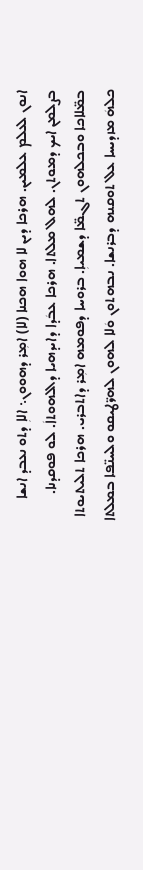ܐܢܘܢ ܠܥܠܡ ܥܠܡܝܢ. ܗܪܟܐ ܕܝܢ ܠܐ ܗܘܐ ܗܟܢܐ (ܠܐ) ܐܡܼܪ ܕܗܘܘܢ܆ ܐܠܐܼ ܕܬܘ ܢܥܒܕ ܐܢܫܐ ܒܨܠܡܢ ܐܝܟ ܕܡܘܬܢ. ܠܗܠ ܡܠܬܐ. ܗܪܟܐ ܥܒܿܕܐ ܕܐܝܕܗܝܐ ܕܐܠܗܘܬܐܿ. ܠܘ ܦܘܩܕܢܐ. ܒܡ̈ܠܐܟܐ ܘܒܟܠܗܘܢ ܬܓܡ̈ܐ ܕܫܡܝܐܼ. ܒܪܘܚܐ ܕܦܘܡܗ ܐܡܼܪ ܕܐܬܒܪܝ. ܗܪܟܐ ܬܠܝܬܝܘܬܐ ܟܠܗܿ ܡܙܕܝܚܐ ܥܠ ܬܘܩܢܗ ܕܒܪܢܫܐ. ܢܒܗܬܘܢ ܘܿܠܐ ܠܗܘܢ ܠܗܪ̈ܛܝܩܘ ܘܠܚܢ̈ܦܐ ܒܡܠܬܐ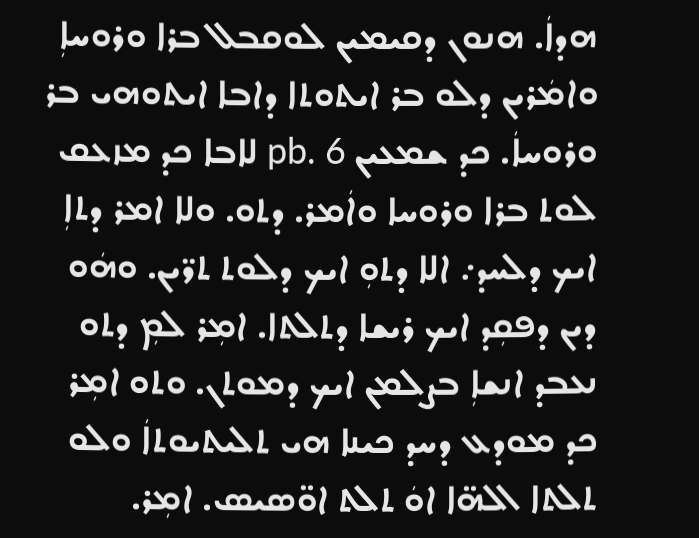ܗܕܐܿ. ܗܢܘܢ ܕܩܝܡܝܢ ܠܘܩܒܠ ܒܪܐ ܘܪܘܚܐܼ ܘܐܡܿܪܝܢ ܕܠܘ ܒܪ ܐܝܬܘܬܐ ܕܐܒܐ ܐܝܬܘܗܝ ܒܪ ܘܪܘܚܐܿ. ܟܕ ܫܡܥܝܢ pb. 6 ܠܐܒܐ ܟܕ ܡܙܥܩ ܠܘܬ ܒܪܐ ܘܪܘܚܐ ܘܐܿܡܪ. ܕܬܘ. ܘܠܐ ܐܡܪ ܕܬܐܼ ܐܝܟ ܕܠܚܕ܇ ܐܠܐ ܕܬܘܼ ܐܝܟ ܕܠܘܬ ܬܪ̈ܝܢ. ܘܗܿܘ ܕܝܢ ܕܦܩܼܕ ܐܝܟ ܪܝܫܐ ܕܬܠܬܐ. ܐܡܼܪ ܠܡܼ ܕܬܘ ܢܥܒܕ ܐܢܫܐܼ ܒܨܠܡܢ ܐܝܟ ܕܡܘܬܢ. ܘܬܘ ܐܡܼܪ ܟܕ ܡܘܕܥ ܕܚܕ ܟܝܢܐ ܗܝ ܬܠܝܬܝܘܬܐܿ ܘܠܘ ܬܠܬܐ ܐܠܗ̈ܐ ܐܘܿ ܬܠܬ ܐܘ̈ܣܝܣ. ܐܡܼܪ.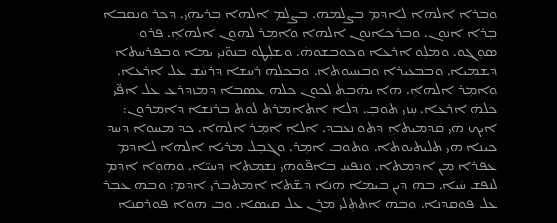ܘܒܪܐ ܐܠܗܐ ܠܐܕܡ ܒܨܠܡܗ. ܒܨܠܡ ܐܠܗܐ ܒܪܝܗܝ. ܕܟܪ ܘܢܩܒܐ ܒܼܪܐ ܐܢܘܢ. ܘܒܪܟܐܢܘܢ ܐܠܗܐ ܘܐܡܼܪ ܠܗܘܢ ܐܠܗܐܼ. ܦܪܘ ܣܘܼܓܘ. ܘܡܠܼܘ ܐܪܥܐ ܘܟܘܒܫܘܗܿ. ܘܫܠܼܛܘ ܒܢܘ̈ܢܝ ܝܡܐ ܘܒܦܪܚܬܐ ܕܫܡܝܐ. ܘܒܒܥܝܪܐ ܘܒܚܝܘܬܐ. ܘܒܟܠܗ ܪܚܫܐ ܕܪܚܿܫ ܥܠ ܐܪܥܐ. ܘܐܡܼܪ ܐܠܗܐܼ. ܗܐ ܝܗܿܒܬ ܠܟܘܢ ܟܠܗ ܥܣܒܐ ܕܡܙܕܪܥ ܥܠ ܐܦ̈ܝ ܟܠܗܿ ܐܪܥܐ. ܚܼܙܝ ܬܘܒܼ. ܕܠܐ ܐܬܐܡܪܬ ܠܘܬ ܒܪܢܫܐ ܕܐܡܪܘܢ: ܐܝܟ ܗܿܝ ܩܕܡܝܬܐܼ ܕܬܘ ܢܥܒܕ. ܐܠܐܼ ܐܡܼܪ ܐܠܗܐ. ܟܕ ܡܚܘܐ ܕܚܕ ܟܝܢܐ ܗܝ ܬܠܝܬܝܘܬܐ. ܘܬܘܒ ܐܡܼܪ. ܘܓܒܼܠ ܡܪܝܐ ܐܠܗܐ ܠܐܕܡ ܥܦܪܐ ܡܢ ܐܕܡܬܐ. ܘܢܦܚ ܒܐܦ̈ܘܗܝ ܢܫܡܬܐ ܕܚܝ̈ܐ. ܘܗܘܼܐ ܐܕܡ ܠܢܦܫ ܚܿܝܐ. ܒܗ ܕܝܢ ܒܝܡܐ ܗܢܐ ܕܫ̈ܬܐ ܐܡܬܒܪܝ ܐܕܡ: ܘܒܗ ܥܒܼܪ ܥܠ ܦܘܩܕܢܐ. ܘܒܗ ܐܬܬܼܠܝ ܡܪܢ ܥܠ ܩܝܣܐ. ܘܒ ܗܘܐ ܦܘܪܩܢܐ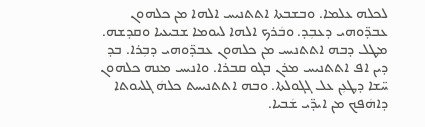ܠܟܠܗ ܥܠܡܐ. ܘܒܫܒܬܐ ܐܬܬܢܝܚ ܐܠܗܐ ܡܢ ܟܠܗܘܢ ܥܒܕ̈ܘܗܝ ܕܥܒܼܕ. ܘܒܿܪܟ ܐܠܗܐ ܠܝܘܡܐ ܫܒܝܥܝܐ ܘܩܕܫܗ. ܡܛܠ ܕܒܗ ܐܬܬܢܝܚ ܡܢ ܟܠܗܘܢ ܥܒܕ̈ܘܗܝ ܕܒܼܪܐ. ܒܕ ܕܝܢ ܐܦ ܐܬܬܢܝܚ ܡܪܢ ܒܓܘ ܩܒܪܐ. ܘܐܢܝܚ ܡܢܗ ܟܠܗܘܢ ܚ̈ܫܐ ܕܛܥܼܢ ܥܠ ܓܓܘܠܬܐ. ܘܒܗ ܐܬܬܢܝܚܬ ܟܠܗܿ ܓܠܝܘܬܐ ܕܐܗܿܦܟ ܡܢ ܐܝܕ̈ܝ ܫܿܒܝܐ.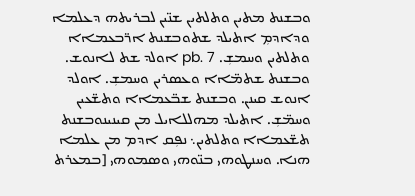ܘܒܫܢܬ ܡܬܝܢ ܘܬܠܬܝܢ ܫܢ̈ܝܢ ܠܒܪܝܬܗ ܕܥܠܡܐ ܘܕܐܕܡܼ ܐܬܝܠܕ ܫܬܘܒܫܢܬ ܐܪ̈ܒܥܡܐܐ ܘܬܠܬܝܢ ܘܚܡܫܼ. pb. 7 ܐܘܠܕ ܫܬ ܠܐܢܘܫ. ܘܒܫܢܬ ܫܬܡ̈ܐܐ ܘܥܣܪܝܢ ܘܚܡܫܼ. ܐܘܠܕ ܐܢܘܫ ܩܝܢܢ. ܘܒܫܢܬ ܫܒ̈ܥܡܐܐ ܘܬܫ̈ܥܝܢ ܘܚܡ̈ܫܼ. ܐܬܝܠܕ ܡܗܠܠܐܝܠ ܡܢ ܩܝܢܝܢܘܒܫܢܬ ܬܫ̈ܥܡܐܐ ܘܬܠܬܝܢ܆ ܢܦܼܩ ܐܕܡ ܡܢ ܥܠܡܐ ܗܢܐ. ܘܚܢܛܘܗܝ ܒܢ̈ܘܗܝ ܘܣܡܘܗܝ [ܒܡܥܪܬ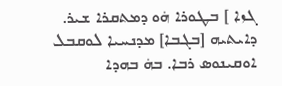ܓܙܐ ] ܒܛܘܪܐ ܗܿܘ ܕܡܬܩܪܐ ܫܝܪ. ܕܐܝܬܝܗ [ܒܓܒܐ] ܡܕܢܚܝܐ ܠܘܩܒܠ ܐܘܩܝܢܘܣ ܪܒܐ. ܒܗܿ ܒܗܕܐ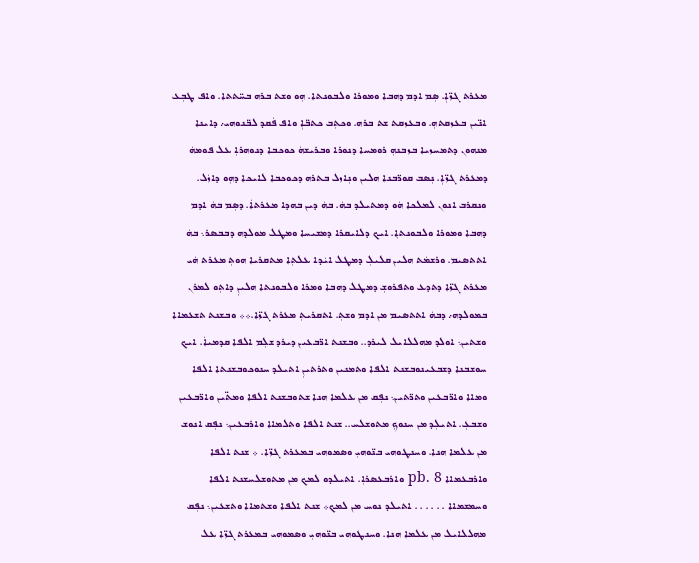ܡܥܪܬ ܓܙ̈ܐܼ. ܣܼܡ ܐܕܡ ܕܗܒܐ ܘܡܘܪܐ ܘܠܒܘܢܬܐ. ܗܼܘ ܘܫܬ ܒܪܗ ܒܚ̈ܬܬܐ. ܘܐܦ ܛܒܼܥ ܐܢ̈ܝܢ ܒܥܙܩܬܗܼ. ܘܒܥܙܩܬ ܫܬ ܒܪܗ. ܘܟܬܼܒ ܟܬܒ̈ܐܼ ܘܐܦ ܦܿܩܕ ܠܒ̈ܢܘܗܝ܇ ܕܐܝܢܐ ܡܢܗܘܢ ܕܬܡܚܙܝܐ ܒܙܒܢܗܼ ܪܘܡܚܐ ܕܢܘܪܐ ܘܒܪܝܫܗܿ ܟܘܟܒܐ ܕܢܘܗܪܐܼ ܥܠ ܦܘܡܗܿ ܕܡܥܪܬ ܓܙ̈ܐܼ. ܢܼܣܒ ܩܘܪ̈ܒܢܐ ܗܠܝܢ ܘܢܼܐܙܠ ܒܬܪܗ ܕܟܘܟܒܐ ܠܐܝܟܐ ܕܗܼܘ ܕܐܙܿܠ. ܘܢܩܪܒ ܐܢܘܢ ܠܡܠܟܐ ܗܿܘ ܕܡܬܝܠܕ ܒܗܿ. ܒܗܿ ܕܝܢ ܒܗܕܐ ܡܥܪܬܐܿ. ܕܣܼܡ ܒܗܿ ܐܕܡ ܕܗܒܐ ܘܡܘܪܐ ܘܠܒܘܢܬܐܼ. ܐܝܟ ܕܠܐܝܩܪܐ ܕܡܫܝܚܐ ܘܡܛܠ ܡܘܠܕܗ ܕܒܒܣܪ܆ ܒܗܿ ܐܬܬܣܝܡ. ܘܪܫܡܿܬ ܗܠܝܢ ܩܠܝܠܼ ܕܡܛܠ ܐܝܿܕܐ ܥܠܬܼܐ ܡܬܩܪܝܐ ܗܘܬܼ ܡܥܪܬ ܗܿܝ ܡܥܪܬ ܓܙ̈ܐ ܕܬܕܥ ܘܬܦܪܘܫܼ ܕܡܛܠ ܕܗܒܐ ܘܡܪܐ ܘܠܒܘܢܬܐ ܗܠܝܢܼ ܕܐܬܼܘ ܠܡܪܢ ܒܡܘܠܕܗ܇ ܕܒܗܿ ܐܬܬܣܝܡ ܡܢ ܐܕܡ ܘܫܬܼ. ܐܬܩܪܝܬܼ ܡܥܪܬ ܓܙ̈ܐ.܀܀ ܘܒܫܢܬ ܬܫܥܡܐܐ ܘܫܬܝܢ܆ ܐܘܠܕ ܡܗܠܠܐܝܠ ܠܝܪܕ.. ܘܒܫܢܬ ܐܪ̈ܒܥܝܢ ܕܝܪܕ ܫܠܼܡ ܐܠܦܐ ܩܕܡܝܐܿ. ܐܝܟ ܚܘܫܒܢܐ ܕܫܒܥܝܢܘܒܫܢܬ ܐܠܦܐ ܘܬܡܢܝܢ ܘܬܪܬܝܢܼ ܐܬܝܠܕ ܚܢܘܟܘܒܫܢܬܐ ܐܠܦܐ ܘܡܐܐ ܘܐܪ̈ܒܥܝܢ ܘܬܪ̈ܬܝܢ܆ ܢܦܼܩ ܡܢ ܥܠܡܐ ܗܢܐ ܫܬܘܒܫܢܬ ܐܠܦܐ ܘܡܬ̈ܝܢ ܘܐܪ̈ܒܥܝܢ ܘܫܒܥܼ. ܐܬܝܠܼܕ ܡܢ ܚܢܘܟܼ ܡܬܘܫܠܚ.. ܫܢܬ ܐܠܦܐ ܘܬܠܡܐܐ ܘܐܪܒܥܝܢ܆ ܢܦܼܩ ܐܢܘܫ ܡܢ ܥܠܡܐ ܗܢܐ. ܘܚܢܛܘܗܝ ܒܢ̈ܘܗܝܼ ܘܣܡܘܗܝ ܒܡܥܪܬ ܓܙ̈ܐ. ܀ ܫܢܬ ܐܠܦܐ ܘܐܪܒܥܡܐܐ pb. 8 ܘܐܪܒܥܣܪܐܼ. ܐܬܝܠܕܘ ܠܡܟ ܡܢ ܡܬܘܫܠܚܫܢܬ ܐܠܦܐ ܘܚܡܫܡܐܐ . . . . . . ܐܬܝܠܕ ܢܘܚ ܡܢ ܠܡܟ܀ ܫܢܬ ܐܠܦܐ ܘܫܬܡܐܐ ܘܬܫܥܝܢ܆ ܢܦܼܩ ܡܗܠܠܐܝܠ ܡܢ ܥܠܡܐ ܗܢܐ. ܘܚܢܛܘܗܝ ܒܢ̈ܘܗܝܼ ܘܣܡܘܗܝ ܒܡܥܪܬ ܓܙ̈ܐ ܥܠ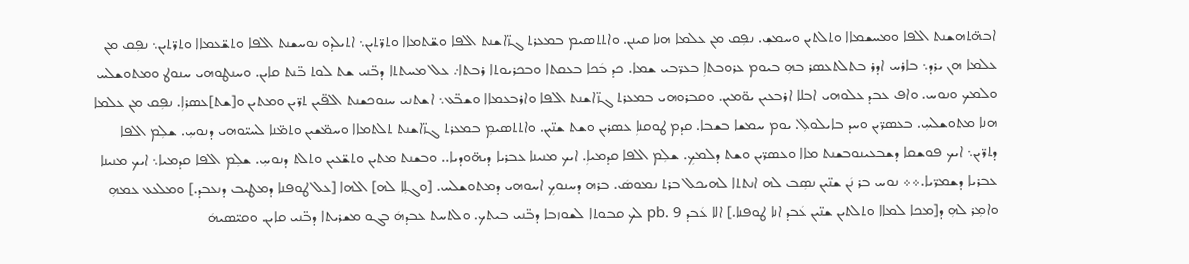ܐܒܗ̈ܬܗܫܢܬ ܐܠܦܐ ܘܡܚܫܡܐܐ ܘܬܠܬܝܢ ܘܚܡܫܼ. ܢܦܼܩ ܡܢ ܥܠܡܐ ܗܢܐ ܩܝܢܢ. ܘܐܬܬܣܝܡ ܒܡܥܪܬ ܓܙ̈ܐܫܢܬ ܐܠܦܐ ܘܫ̈ܬܡܐܐ ܘܬܪ̈ܬܝܢ܆ ܐܬܝܠܕܘ ܢܘܚܫܢܬ ܐܠܦܐ ܘܬܫ̈ܥܡܐܐ ܘܬܪ̈ܬܝܢ܆ ܢܦܼܩ ܡܢ ܥܠܡܐ ܗܢ ܝܪܕ܆ ܒܐܪܚ ܐܕܪ ܒܬܠܬܥܣܪ ܒܗܼ ܒܝܘܡ ܥܪܘܒܬܐܼ ܒܥܪ̈ܒܝ ܫܡܐ. ܟܕ ܒܿܟܐ ܒܥܩܬܐ ܘܒܟܪܝܘܬܐ ܪܒܬܐ܇ ܥܠ ܡܚܬܬܐ ܕܒ̈ܢܝ ܫܬ ܠܘܬ ܒ̈ܢܬ ܩܐܝܢ. ܘܚܢܛܘܗܝ ܚܢܘܛ ܘܡܬܘܫܠܚ ܘܠܡܟ ܘܢܘܚ. ܘܐܦ ܥܒܕ ܥܠܘܗܝ ܐܒܠܐ ܐܪܒܥܝܢ ܝܘ̈ܡܝܢ. ܘܩܒܪܘܗܝ ܒܡܥܪܬ ܓܙ̈ܐܫܢܬ ܐܠܦܐ ܘܐܪܒܥܡܐܐ ܘܫܒ̈ܥ܆ ܐܫܬܢܝ ܚܢܘܟܫܢܬ ܐܠܦ̈ܝܢ ܬܪ̈ܝܢ ܘܡܬܝܢ ܘ[ܫܬ]ܥܣܪܐܼ. ܢܦܼܩ ܡܢ ܥܠܡܐ ܗܢܐ ܡܬܘܫܠܚܼ. ܒܥܣܪ̈ܝܢ ܘܚܕ ܒܐܝܠܘܠܼ. ܝܘܡ ܚܡܫܐ ܒܫܒܐ. ܩܕܡ ܛܘܩܢܐܼ ܥܣܪܝܢ ܘܫܬ ܫܢ̈ܝܢ. ܘܐܬܬܣܝܡܼ ܒܡܥܪܬ ܓܙ̈ܐܫܢܬ ܬܠܬܡܐܐ ܘܚܡ̈ܫܝܢ ܘܬܡ̈ܢܐ ܠܚܝ̈ܘܗܝ ܕܢܘܚܼ. ܫܠܼܡ ܐܠܦܐ ܕܬܪ̈ܝܢ܆ ܐܝܟ ܦܘܫܩܐ ܕܫܒܥܝܢܘܒܫܢܬ ܡܐܐ ܘܥܣܪ̈ܝܢ ܘܫܬ ܕܠܡܟܼ. ܫܠܼܡ ܐܠܦܐ ܩܕܡܝܐܼ. ܐܝܟ ܡܢܝܢܐ ܥܒܪܝܐ ܕܝܗ̈ܘܕܝܐ.. ܘܒܫܢܬ ܡܬܝܢ ܘܬܫ̈ܥܝܢ ܘܬܠܬ ܕܢܘܚܼ. ܫܠܼܡ ܐܠܦܐ ܩܕܡܝܐ܆ ܐܝܟ ܡܢܝܢܐ ܥܒܪܝܐ ܕܫܡܪ̈ܝܐ.܀܀ ܢܘܚ ܒܪ ܢܿܢ ܫܢ̈ܝܢ ܢܣܼܒ ܠܗ ܐܢܬܬܐ ܠܗܝܟܠ ܒܪܬ ܢܡܘܣܿ. ܒܪܗ ܕܚܢܘܟܼ ܐܚܘܗܝ ܕܡܬܘܫܠܚ. [ܘܓܠܼܐ ܠܗ] ܐܠܗܐ [ܥܠ ܛܘܦܢܐ ܕܡܛܝܒ ܕܢܥܒܕ.] ܘܡܠܥܥ ܥܡܗܼ ܘܐܡܼܪ ܠܗܼ ܕ[ܡܟܐ ܠܡܐܐ ܘܬܠܬܝܢ ܫܢ̈ܝܢ ܥܿܒܕ ܐܢܐ ܛܘܦܢܐ.] ܐܠܐ ܥܿܒܕ pb. 9 ܠܟ ܩܒܘܬܐ ܠܫܘܙܒܐ ܕܒ̈ܢܝ ܒܝܬܟ. ܘܠܬܚܬ ܥܒܕܗܿ ܒܓܘ ܡܫܪܝܬܐ ܕܒ̈ܢܝ ܩܐܝܢ. ܘܩܝ̈ܣܝܗܿ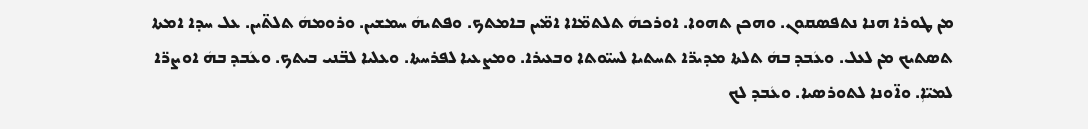ܡܢ ܛܘܪܐ ܗܢܐ ܢܬܦܣܩܘܢ. ܘܗܟܢ ܬܗܘܐ. ܐܘܪܟܗܿ ܬܠܬܡ̈ܐܐ ܐܡ̈ܝܢ ܒܐܡܬܟ. ܘܦܬܝܗܿ ܚܡܫܝܢ. ܘܪܘܡܗܿ ܬܠܬ̈ܝܢ. ܥܠ ܚܕܐ ܐܡܬܐ ܬܣܬܝܟ ܡܢ ܠܥܠ. ܘܥܿܒܕ ܒܗܿ ܬܠܬܐ ܡܕܝܪ̈ܐ ܬܚܬܝܐ ܠܚܝ̈ܘܬܐ ܘܒܥܝܪܐ. ܘܡܨܥܝܐ ܠܦܪܚܬܐ. ܘܥܠܝܐ ܠܒ̈ܢܝ ܒܝܬܟ. ܘܥܿܒܕ ܒܗܿ ܐܘܨܪ̈ܐ ܠܡܝ̈ܐܼ. ܘܐ̈ܘܢܐ ܠܬܘܪܣܝܐ. ܘܥܿܒܕ ܠܟ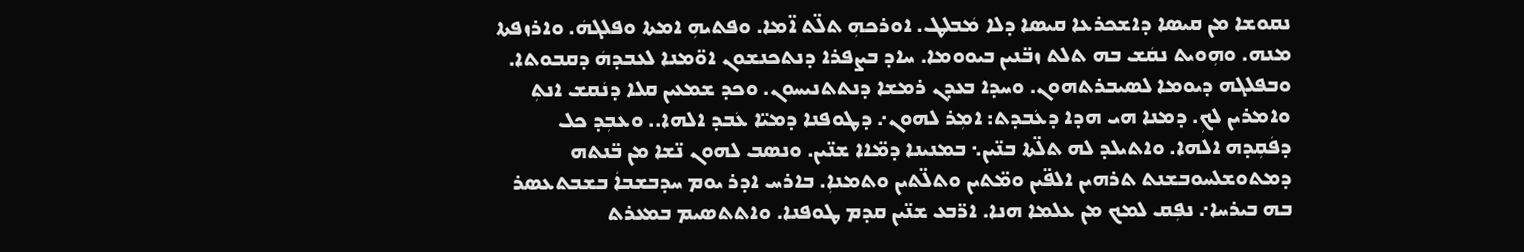ܢܩܘܫܐ ܡܢ ܩܝܣܐ ܕܐܫܟܪܥܐ ܩܝܣܐ ܕܠܐ ܡܿܒܠܛ. ܐܘܪܟܗܼ ܬܠ̈ܬ ܐ̈ܡܐ. ܘܦܬܝܗܼ ܐܡܬܐ ܘܦܠܓܗܿ. ܘܐܪܙܦܬܐ ܡܢܗ. ܘܗܼܘܝܬ ܢܩܿܫ ܒܗ ܬܠܬ ܙܒ̈ܢܝܢ ܒܝܘܘܡܐ. ܚܐܕ ܒܨܦܪܐ ܕܢܬܟܢܫܘܢ ܐܘ̈ܡܢܐ ܠܥܒܕܗܿ ܕܩܒܘܬܐ. ܘܒܦܠܓܗ ܕܝܘܡܐ ܠܣܝܒܪܬܗܘܢ. ܘܚܕܐ ܒܥܕܢ ܪܡܫܐ ܕܢܬܬܢܝܚܘܢ. ܘܟܕ ܫܡܥܝܢ ܩܠܐ ܕܢܿܩܫ ܐܢܬܼ ܘܐܡܪܝܢ ܠܟܼ. ܕܡܢܐ ܗܝ ܗܕܐ ܕܥܿܒܕܬ: ܐܡܼܪ ܠܗܘܢ܇ ܕܛܘܦܢܐ ܕܡܝ̈ܐ ܥܿܒܕ ܐܠܗܐ.. ܘܥܒܼܕ ܟܠ ܕܦܿܩܼܕܗ ܐܠܗܐ. ܘܐܬܝܠܕ ܠܗ ܬܠ̈ܬܐ ܒܢ̈ܝܢ܆ ܒܡܢܝܢܐ ܕܡ̈ܐܐ ܫܢ̈ܝܢ. ܘܢܣܒ ܠܗܘܢ ܢ̈ܫܐ ܡܢ ܒ̈ܢܬܗ ܕܡܬܘܫܠܚܘܒܫܢܬ ܬܪܗܝܢ ܐܠܦ̈ܝܢ ܘܡ̈ܬܝܢ ܘܬܠ̈ܬܝܢ ܘܬܡܢܐܼ. ܒܐܪܚ ܐܕܪ ܝܘܡ ܚܕܒܫܒܐܿ ܒܫܒܬܥܣܪ ܒܗ ܒܝܪܚܐ܇ ܢܦܼܩ ܠܡܟ ܡܢ ܥܠܡܐ ܗܢܐ. ܐܪ̈ܒܥ ܫܢ̈ܝܢ ܩܕܡ ܛܘܦܢܐ. ܘܐܬܬܣܝܡ ܒܡܥܪܬ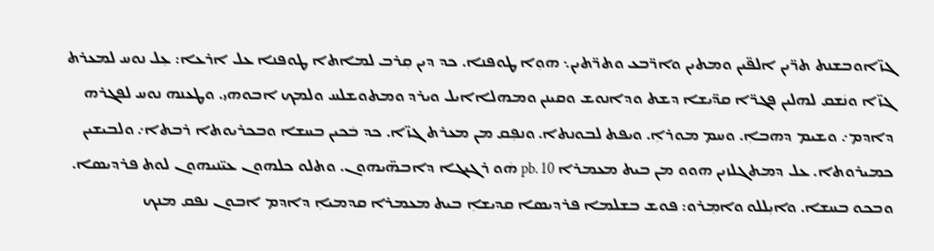ܓܙ̈ܐܘܒܫܢܬ ܬܪ̈ܝܢ ܐܠܦ̈ܝܢ ܘܡܬܝܢ ܘܐܪ̈ܒܥ ܘܬܪ̈ܬܝܢ܆ ܗܘܼܐ ܛܘܦܢܐ. ܟܕ ܕܝܢ ܩܼܪܒ ܠܡܐܬܐ ܛܘܦܢܐ ܥܠ ܐܪܥܐ: ܥܼܠ ܢܘܚ ܠܡܥܪܬ ܓܙ̈ܐ ܘܢܿܫܩ ܠܗܠܝܢ ܦܓܪ̈ܐ ܩܕ̈ܝܫܐ ܕܫܬ ܘܕܐܢܘܫ ܘܩܝܢܢ ܘܡܗܠܐܐܝܠ ܘܝܪܕ ܘܡܬܘܫܠܚ ܘܠܡܟ ܐܒܘܗܝ. ܘܛܥܢܗ ܢܘܚ ܠܦܓܪܗ ܕܐܕܡ܇ ܘܫܝܡ ܕܗܒܐܼ. ܘܚܡ ܡܘܪܐܼ. ܘܝܦܬ ܠܒܘܢܬܐ. ܘܢܦܼܩ ܡܢ ܡܥܪܬ ܓܙ̈ܐ. ܟܕ ܒܿܟܝܢ ܒܚܫܐ ܘܒܟܪܝܘܬܐ ܪܒܬܐ܇ ܘܠܒܝܫܝܢ ܟܡܝܪܘܬܐ. ܥܠ ܕܡܬܓܠܙܝܢ ܗܘܘ ܡܢ ܒܝܬ ܡܥܡܪܐ pb. 10 ܗܿܘ ܪܓܝܓܐ ܕܐܒܗ̈ܝܗܘܢ. ܘܬܠܘ ܟܠܗܘܢ ܥܝ̈ܢܝܗܘܢ ܠܘܬ ܦܪܕܝܣܐ. ܘܒܟܘ ܒܚܫܐ. ܘܐܝܼܠܠܘ ܘܐܡܼܪܘ: ܦܘܫ ܒܫܠܡܐ ܦܪܕܝܣܐ ܩܕܝܫܐܼ ܒܝܬ ܡܥܡܪܐ ܩܕܡܝܐܼ ܕܐܕܡ ܐܒܘܢ ܢܦܩ ܡܢܟ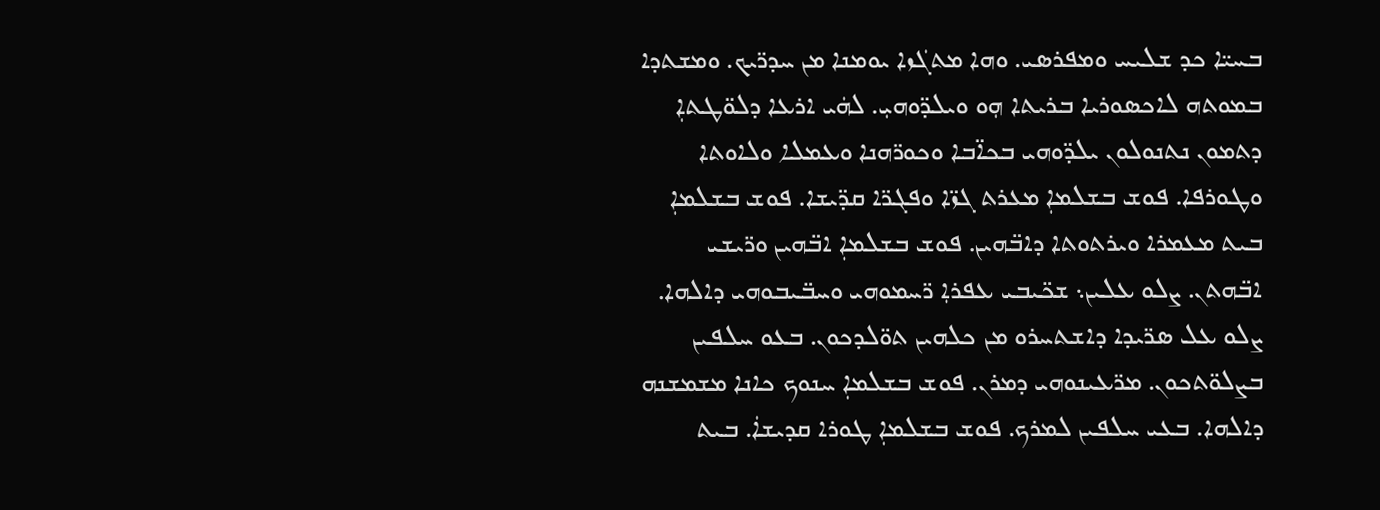ܒܚܝ̈ܐ ܟܕ ܫܠܝܚ ܘܡܦܪܣܝ. ܘܗܐ ܡܬܓܿܙܐ ܝܘܡܢܐ ܡܢ ܚܕܪ̈ܝܟ. ܘܡܫܬܕܐ ܒܡܘܬܗ ܠܐܟܣܘܪܝܐ ܒܪܝܬܐ ܗܼܘ ܘܝܠܕ̈ܘܗܝܼ. ܠܗܿܝ ܐܪܥܐ ܕܠܘ̈ܛܬܐܼ ܕܬܡܘܢ ܢܬܢܘܠܘܢ ܝܠܕ̈ܘܗܝ ܒܟܐ̈ܒܐ ܘܟܘܪ̈ܗܢܐ ܘܥܡܠܐ ܘܠܐܘܬܐ ܘܛܘܪܦܐ. ܦܘܫ ܒܫܠܡܐܼ ܡܥܪܬ ܓܙ̈ܐ ܘܦܓܪ̈ܐ ܩܕ̈ܝܫܐ. ܦܘܫ ܒܫܠܡܐܼ ܒܝܬ ܡܥܡܪܐ ܘܝܪܬܘܬܐ ܕܐܒ̈ܗܝܢ. ܦܘܫ ܒܫܠܡܐܼ ܐܒ̈ܗܝܢ ܘܪ̈ܝܫܝ ܐܒ̈ܗܬܢ. ܨܠܘ ܥܠܝܢ܆ ܫܟ̈ܝܒܝ ܥܦܪܐܼ ܪ̈ܚܡܘܗܝ ܘܚܒ̈ܝܒܘܗܝ ܕܐܠܗܐ. ܨܠܘ ܥܠ ܣܪ̈ܝܕܐ ܕܐܫܬܚܪܘ ܡܢ ܟܠܗܝܢ ܬܘ̈ܠܕܟܘܢ. ܒܥܘ ܚܠܦܝܢ ܒܨܠܘ̈ܬܟܘܢ. ܡܪ̈ܥܝܢܘܗܝ ܕܡܪܢ. ܦܘܫ ܒܫܠܡܐܼ ܚܢܘܟ ܟܐܢܐ ܡܫܡܫܢܗ ܕܐܠܗܐ. ܒܥܝ ܚܠܦܝܢ ܠܡܪܟ. ܦܘܫ ܒܫܠܡܐܼ ܛܘܪܐ ܩܕܝܫܐܿ. ܒܝܬ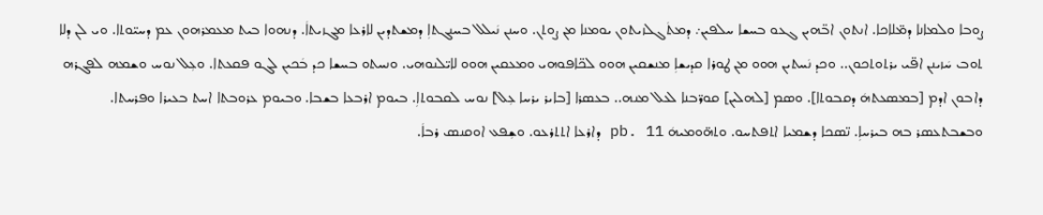ܨܘܒܐ ܘܠܡܐܢܐ ܕܡ̈ܠܐܟܐ. ܐܢܬܘܢ ܐܒ̈ܗܝܢ ܓܥܘ ܒܚܫܐ ܚܠܦܝܢ܇ ܕܡܬܿܓܠܙܝܬܘܢ ܝܘܡܢܐ ܡܢ ܨܘܬܢ. ܘܚܢܢ ܢܿܝܠܠ ܒܚܢܓܬܐܼ ܕܡܫܬܕܝܢ ܠܐܪܥܐ ܡܓܙܝܬܐܿ. ܕܢܗܘܐ ܒܝܬ ܡܥܡܪܗܘܢ ܥܡ ܕܚܝ̈ܘܬܐ. ܘܝ ܠܢ ܕܠܐ ܬܘܒ ܚܿܙܝܢܢ ܐܦ̈ܝ ܝܪܬܘܬܟܘܢ.. ܘܟܕ ܢܿܚܬܝܢ ܗܘܘ ܡܢ ܛܘܪܐ ܩܕܝܫܐܼ ܡܢܫܩܝܢ ܗܘܘ ܠܟ̈ܐܦܘܗܝ ܘܡܥܩܝܢ ܗܘܘ ܠܐܝ̈ܠܢܘܗܝ. ܘܢܚܬܘ ܒܚܫܐ ܟܕ ܒܿܟܝܢ ܠܓܘ ܦܩܥܬܐ. ܘܥܼܠ ܢܘܚ ܘܫܡܗ ܠܦܓܪܗ ܕܐܒܘܢ ܐܕܡ [ܒܡܣܥܬܗܿ ܕܩܒܘܬܐ]. ܘܣܡ [ܠܗܠܝܢ] ܩܘܪ̈ܒܢܐ ܠܥܠ ܡܢܗ.. ܒܥܣܪܐ [ܒܐܝܪ ܝܪܚܐ ܥܼܠ] ܢܘܚ ܠܩܒܘܬܐܼ. ܒܝܘܡ ܐܪܒܥܐ ܒܫܒܐ. ܘܒܝܘܡ ܥܪܘܒܬܐ ܐܚܬ ܒܥܝܪܐ ܘܦܪܚܬܐ. ܘܒܫܒܬܥܣܪ ܒܗ ܒܝܪܚܐܼ. ܢ̈ܣܟܐ ܕܫܡܝܐ ܐܬܦܬܚܘ. ܘܬܗ̈ܘܡܝܗܿ pb. 11 ܕܐܪܥܐ ܐܬܬܪܥܘ. ܘܫܼܦܥ ܐܘܩܢܣ ܪܒܐܿ.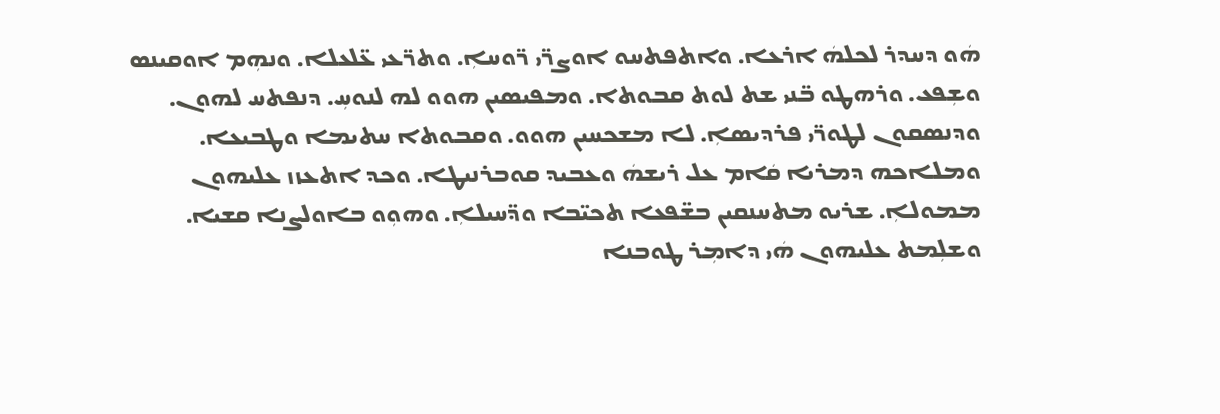ܗܿܘ ܕܚܕܪ ܠܟܠܗܿ ܐܪܥܐ. ܘܐܬܦܬܚܘ ܐܘܨܪ̈ܝ ܪ̈ܘܚܐܼ. ܘܬܪ̈ܥܝ ܥ̈ܠܥܠܐ. ܘܢܗܼܡ ܐܘܩܝܢܣ ܘܫܼܦܥ. ܘܪܗܛܘ ܒ̈ܢܝ ܫܬ ܠܘܬ ܩܒܘܬܐ. ܘܡܦܝܣܝܢ ܗܘܘ ܠܗ ܠܢܘܚܼ. ܕܢܦܬܚ ܠܗܘܢ. ܘܕܢܣܩܘܢ ܠܛܘܪ̈ܝ ܦܪܕܝܣܐܼ. ܠܐ ܡܫܟܚܝܢ ܗܘܘ. ܘܩܒܘܬܐ ܚܬܝܡܐ ܘܛܒܝܥܐ. ܘܡܠܐܟܗ ܕܡܪܝܐ ܩܿܐܡ ܥܠ ܪܝܫܗܿ ܘܥܒܝܕ ܩܘܒܪܢܝܛܐ. ܘܟܕ ܐܬܥܙܙ ܥܠܝܗܘܢ ܡܡܘܠܐܼ. ܫܪܝܘ ܡܬܚܢܩܝܢ ܒܫ̈ܦܥܐ ܬܟܝ̈ܒܐ ܘܕ̈ܚܝܠܐܼ. ܘܗܘܼܘ ܒܐܘܠܨܢܐ ܩܫܝܐ. ܘܫܠܼܡܬ ܥܠܝܗܘܢ ܗܿܝ ܕܐܡܼܪ ܛܘܒܢܐ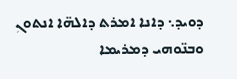ܕܘܝܕ܆ ܕܐܢܐ ܐܡܪܬ ܕܐܠܗ̈ܐ ܐܢܬܘܢܼ ܘܒܢ̈ܘܗܝ ܕܡܪܝܡܐ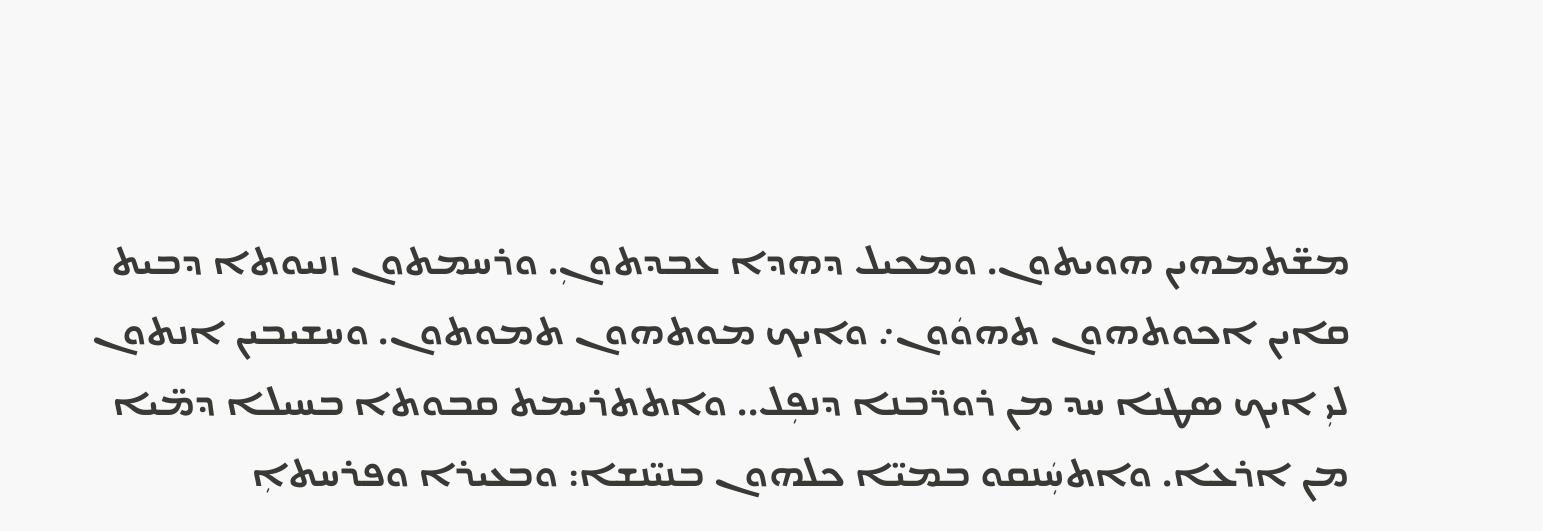ܡܫ̈ܬܡܗܝܢ ܗܘܝܬܘܢ. ܘܡܟܝܠ ܕܗܕܐ ܥܒܕܬܘܢܼ. ܘܪܚܡܬܘܢ ܙܢܝܘܬܐ ܕܒܝܬ ܩܐܝܢ ܐܟܘܬܗܘܢ ܬܗܘܿܘܢ܇ ܘܐܝܟ ܡܘܬܗܘܢ ܬܡܘܬܘܢ. ܘܚܫܝܒܝܢ ܐܢܬܘܢ ܠܝܼ ܐܝܟ ܣܛܢܐ ܚܕ ܡܢ ܪܘܪ̈ܒܢܐ ܕܢܦܼܠ.. ܘܐܬܬܪܝܡܬ ܩܒܘܬܐ ܒܚܝܠܐ ܕܡ̈ܝܐ ܡܢ ܐܪܥܐ. ܘܐܬܚܼܿܢܩܘ ܒܡܝ̈ܐ ܟܠܗܘܢ ܒܢܝ̈ܢܫܐ: ܘܒܥܝܪܐ ܘܦܪܚܬܐܼ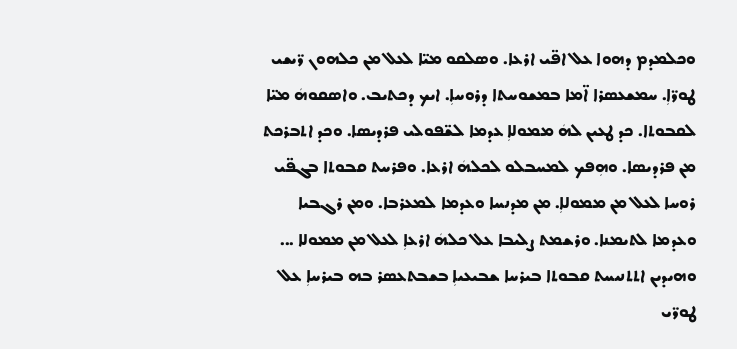ܘܟܠܡܕܡ ܕܗܘܐ ܥܠ ܐܦ̈ܝ ܐܪܥܐ. ܘܣܠܩܘ ܡܝ̈ܐ ܠܥܠ ܡܢ ܟܠܗܘܢ ܪ̈ܝܫܝ ܛܘܪ̈ܐܼ. ܚܡܫܥܣܪܐ ܐ̈ܡܐ ܒܡܫܘܚܬܐ ܕܪܘܚܐܼ. ܐܝܟ ܕܟܬܝܒ. ܘܐܣܩܘܗܿ ܡܝ̈ܐ ܠܩܒܘܬܐ. ܟܕ ܛܥܝܢ ܠܗܿ ܡܡܘܠܐܼ ܥܕܡܐ ܠܫ̈ܦܘܠܝ ܦܪܕܝܣܐ. ܘܟܕ ܐܬܒܪܟܬ ܡܢ ܦܪܕܝܣܐ. ܘܗܼܦܟ ܠܡܚܒܠܘ ܠܟܠܗܿ ܐܪܥܐ. ܘܦܪܚܬ ܩܒܘܬܐ ܒܓܦ̈ܝ ܪܘܚܐ ܠܥܠ ܡܢ ܡܡܘܠܐܼ. ܡܢ ܡܕܢܚܐ ܘܥܕܡܐ ܠܡܥܪܒܐ. ܘܡܢ ܪܓܒܝܐ ܘܥܕܡܐ ܠܬܝܡܢܐ. ܘܪܫܡܬ ܨܠܝܒܐ ܥܠ ܟܠܗܿ ܐܪܥܐܼ ܠܥܠ ܡܢ ܡܡܘܠܐ ... ܘܗܝܕܝܢ ܐܬܬܢܝܚܬ ܩܒܘܬܐ ܒܝܪܚܐ ܫܒܝܥܝܐܼ ܒܫܒܬܥܣܪ ܒܗ ܒܝܪܚܐܼ ܥܠ ܛܘܪ̈ܝ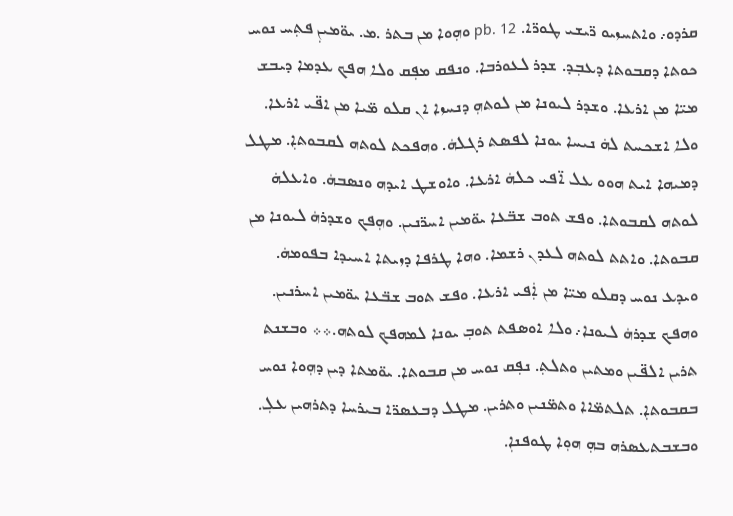ܩܪܕܘ܇ ܘܐܬܚܙܝܘ ܪ̈ܝܫܝ ܛܘܪ̈ܐ. pb. 12 ܘܗܼܘܐ ܡܢ ܒܬܪ .ܡ. ܝܘ̈ܡܝܢܼ ܦܬܼܚ ܢܘܚ ܟܘܬܐ ܕܩܒܘܬܐ ܕܥܒܼܕ. ܫܕܪ ܠܥܘܪܒܐ. ܘܢܦܩ ܡܦܼܩ ܘܠܐ ܗܦܟ ܥܕܡܐ ܕܝܒܫ ܡܝ̈ܐ ܡܢ ܐܪܥܐ. ܘܫܕܪ ܠܝܘܢܐ ܡܢ ܠܘܬܗܼ ܕܢܚܙܐ ܐܢ ܩܠܘ ܡ̈ܝܐ ܡܢ ܐܦ̈ܝ ܐܪܥܐ. ܘܠܐ ܐܫܟܚܬ ܠܗܿ ܢܝܚܐ ܝܘܢܐ ܠܦܣܬ ܪܓܠܗܿ. ܘܗܦܟܬ ܠܘܬܗ ܠܩܒܘܬܐܼ. ܡܛܠ ܕܡܝܗܐ ܐܝܬ ܗܘܘ ܥܠ ܐ̈ܦܝ ܟܠܗܿ ܐܪܥܐ. ܘܐܘܫܛ ܐܝܕܗ ܘܢܣܒܗܿ. ܘܐܥܠܗܿ ܠܘܬܗ ܠܩܒܘܬܐ. ܘܦܫ ܬܘܒ ܫܒ̈ܥܐ ܝܘ̈ܡܝܢ ܐܚܪ̈ܢܝܢ. ܘܗܼܦܟ ܘܫܕܪܗܿ ܠܝܘܢܐ ܡܢ ܩܒܘܬܐ. ܘܐܬܬ ܠܘܬܗ ܠܥܕܢ ܪܫܡܐ. ܘܗܐ ܛܪܦܐ ܕܙܝܬܐ ܐܚܝܕܐ ܒܦܘܡܗܿ. ܘܝܕܥ ܢܘܚ ܕܩܠܘ ܡܝ̈ܐ ܡܢ ܐܼܿܦܝ ܐܪܥܐ. ܘܦܫ ܬܘܒ ܫܒ̈ܥܐ ܝܘ̈ܡܝܢ ܐܚܪܢܝܢ. ܘܗܦܟ ܫܕܪܗܿ ܠܝܘܢܐ܇ ܘܠܐ ܐܘܣܦܬ ܬܘܒܼ ܝܘܢܐ ܠܡܗܦܟ ܠܘܬܗ.܀܀ ܘܒܫܢܬ ܬܪܝܢ ܐܠܦ̈ܝܢ ܘܡܬܝܢ ܘܬܠܬܼ. ܢܦܼܩ ܢܘܚ ܡܢ ܩܒܘܬܐ. ܝܘ̈ܡܬܐ ܕܝܢ ܕܗܼܘܐ ܢܘܚ ܒܩܒܘܬܐܼ. ܬܠܬܡ̈ܐܐ ܘܬܡ̈ܢܝܢ ܘܬܪܝܢ. ܡܛܠ ܕܒܥܣܪ̈ܐ ܒܝܪܚܐ ܕܬܪܗܝܢ ܥܠܼ. ܘܒܫܒܬܥܣܪܗ ܒܗܼ ܗܘܼܐ ܛܘܦܢܐܼ.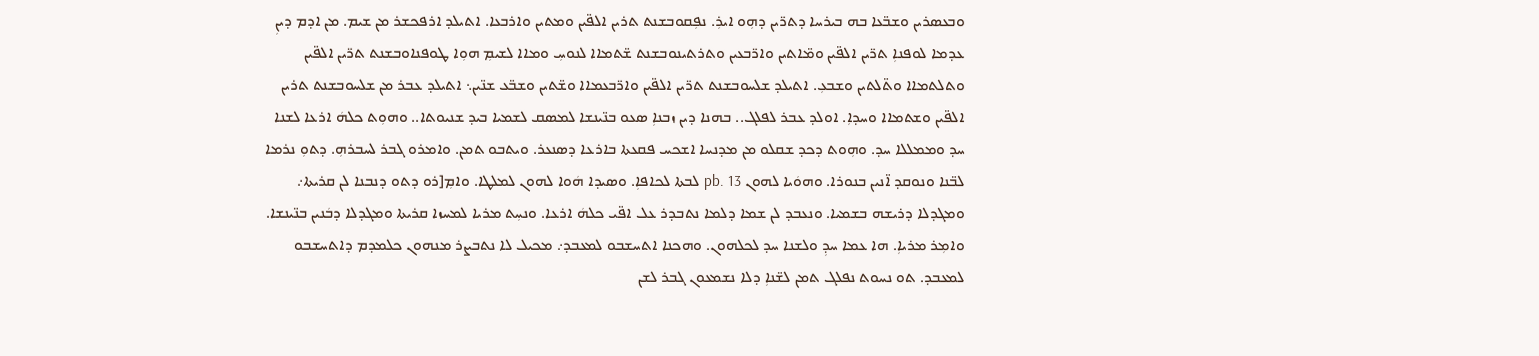ܘܒܥܣܪܝܢ ܘܫܒ̈ܥܐ ܒܗ ܒܝܪܚܐ ܕܬܪ̈ܝܢ ܕܗܼܘ ܐܝܪܼ. ܢܦܼܩܘܒܫܢܬ ܬܪܝܢ ܐܠܦ̈ܝܢ ܘܡܬܝܢ ܘܐܪܒܥܐ. ܐܬܝܠܕ ܐܪܦܟܫܪ ܡܢ ܫܝܡ. ܡܢ ܐܕܡ ܕܝܢܼ ܥܕܡܐ ܠܘܦܢܐܼ ܬܪ̈ܝܢ ܐܠܦ̈ܝܢ ܘܡ̈ܐܬܝܢ ܘܐܪ̈ܒܥܝܢ ܘܬܪܬܝܢܘܒܫܢܬ ܫ̈ܬܡܐܐ ܠܢܘܚܼ ܘܡܐܐ ܠܫܝܡܼ ܗܘܼܐ ܛܘܦܢܐܘܒܫܢܬ ܬܪ̈ܝܢ ܐܠܦ̈ܝܢ ܘܬܠܬܡܐܐ ܘܬ̈ܠܬܝܢ ܘܫܒܥܼ. ܐܬܝܠܕ ܫܠܚܘܒܫܢܬ ܬܪ̈ܝܢ ܐܠܦ̈ܝܢ ܘܐܪ̈ܒܥܡܐܐ ܘܫ̈ܬܝܢ ܘܫܒ̈ܥ ܫܢ̈ܝܢ܆ ܐܬܝܠܕ ܥܒܪ ܡܢ ܫܠܚܘܒܫܢܬ ܬܪܝܢ ܐܠܦ̈ܝܢ ܘܫܬܡܐܐ ܘܚܕܐܼ. ܐܘܠܕ ܥܒܪ ܠܦܠܓ.. ܒܗܢܐ ܕܝܢ ܙܒܢܐܼ ܣܥܘ ܒܢ̈ܝܢܫܐ ܠܡܣܩ ܠܫܡܝܐ ܒܝܕ ܫܢܝܘܬܐ.. ܘܗܘܼܬ ܟܠܗܿ ܐܪܥܐ ܠܫܢܐ ܚܕ ܘܡܡܠܠܐ ܚܕ. ܘܗܼܘܬ ܕܟܕ ܫܩܠܘ ܡܢ ܡܕܢܚܐ ܐܫܟܚ ܦܩܥܬܐ ܒܐܪܥܐ ܕܣܢܥܪ. ܘܝܬܒܘ ܬܡܢ. ܘܐܡܪܘ ܓܒܪ ܠܚܒܪܗܼ. ܕܬܘܼ ܢܪܡܐ ܠܒ̈ܢܐ ܘܢܘܩܕ ܐ̈ܢܝܢ ܒܢܘܪܐ. ܘܗܘܿܝܐ ܠܗܘܢ pb. 13 ܠܒܬܐ ܠܟܐܦܐܼ. ܘܣܝܕܐ ܗܿܘܐ ܠܗܘܢ ܠܡܠܛܐ. ܘܐܡܼ[ܪܘ ܕܬܘ ܕܢܒܢܐ ܠܢ ܩܪܝܬܐ܇ ܘܡܓܕܠܐ ܕܪܝܫܗ ܒܫܡܝܐ. ܘܢܥܒܕ ܠܢ ܫܡܐ ܕܠܡܐ ܢܬܒܕܪ ܥܠ ܐܦ̈ܝ ܟܠܗܿ ܐܪܥܐ. ܘܢܚܼܬ ܡܪܝܐ ܠܡܚܙܐ ܩܪܝܬܐ ܘܡܓܕܠܐ ܕܒܿܢܝܢ ܒܢ̈ܝܢܫܐ. ܘܐܡܼܪ ܡܪܝܐܼ. ܗܐ ܥܡܐ ܚܕܼ ܘܠܫܢܐ ܚܕ ܠܟܠܗܘܢ. ܘܗܟܢܐ ܐܬܚܫܒܘ ܠܡܥܒܕ܇ ܡܟܝܠ ܠܐ ܢܬܒܨܪ ܡܢܗܘܢ ܟܠܡܕܡ ܕܐܬܚܫܒܘ ܠܡܥܒܕ. ܬܘ ܢܚܘܬ ܢܦܠܓ ܬܡܢ ܠܫ̈ܢܐܼ ܕܠܐ ܢܫܡܥܘܢ ܓܒܪ ܠܫܢ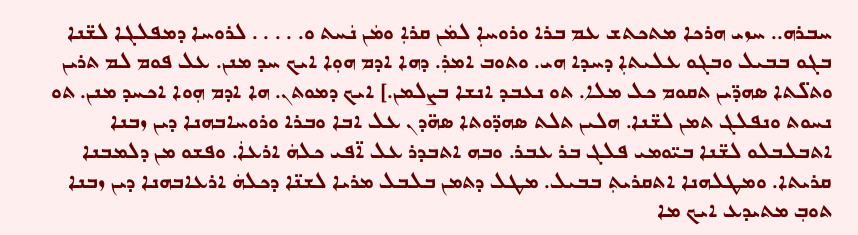ܚܒܪܗ.. ܚܙܝ ܗܪܟܐ ܡܬܟܬܫ ܥܡ ܒܪܐ ܘܪܘܚܐܼ ܠܡܿܢ ܩܪܐܼ ܘܡܿܢ ܢܿܚܬ ܘ. . . . . ܠܪܘܚܐ ܕܡܦܠܓܐ ܠܫ̈ܢܐ ܒܓܘ ܒܒܝܠ ܘܒܓܘ ܥܠܝܬܐܼ ܕܚܕܐ ܗܝ. ܘܬܘܒ ܐܡܪܼ. ܕܗܐ ܐܕܡ ܗܘܼܐ ܐܝܟ ܚܕ ܡܢܢ. ܥܠ ܦܘܡ ܠܡ ܬܪܝܢ ܘܬܠ̈ܬܐ ܣܗܕ̈ܝܢ ܬܩܘܡ ܟܠ ܡܠܐ. ܬܘ ܢܥܒܕ ܐܢܫܐ ܒܨܠܡܢ.] ܐܝܟ ܕܡܘܬܢ. ܗܐ ܐܕܡ ܗܼܘܐ ܐܟܚܕ ܡܢܢ. ܬܘ ܢܚܘܬ ܘܢܦܠܓ ܬܡܢ ܠܫ̈ܢܐ. ܗܠܝܢ ܬܠܬ ܣܗܕ̈ܘܬܐ ܣܗ̈ܕܢ ܥܠ ܐܒܐ ܘܒܪܐ ܘܪܘܚܐܒܗܢܐ ܕܝܢ ܙܒܢܐ ܐܬܒܠܒܠܘ ܠܫ̈ܢܐ ܒܝ̈ܘܡܝ ܦܠܓ ܒܪ ܥܒܪ. ܘܒܗ ܐܬܒܕܪ ܥܠ ܐ̈ܦܝ ܟܠܗܿ ܐܪܥܐܿ. ܘܦܫܘ ܡܢ ܕܠܡܒܢܐ ܩܪܝܬܐ. ܘܡܛܠܗܢܐ ܐܬܩܪܝܬܼ ܒܒܝܠ. ܡܛܠ ܕܬܡܢ ܒܠܒܠ ܡܪܝܐ ܠܫܢ̈ܐ ܕܟܠܗܿ ܐܪܥܐܒܗܢܐ ܕܝܢ ܙܒܢܐ ܬܘܒܼ ܡܬܝܕܥ ܐܝܟ ܡܐ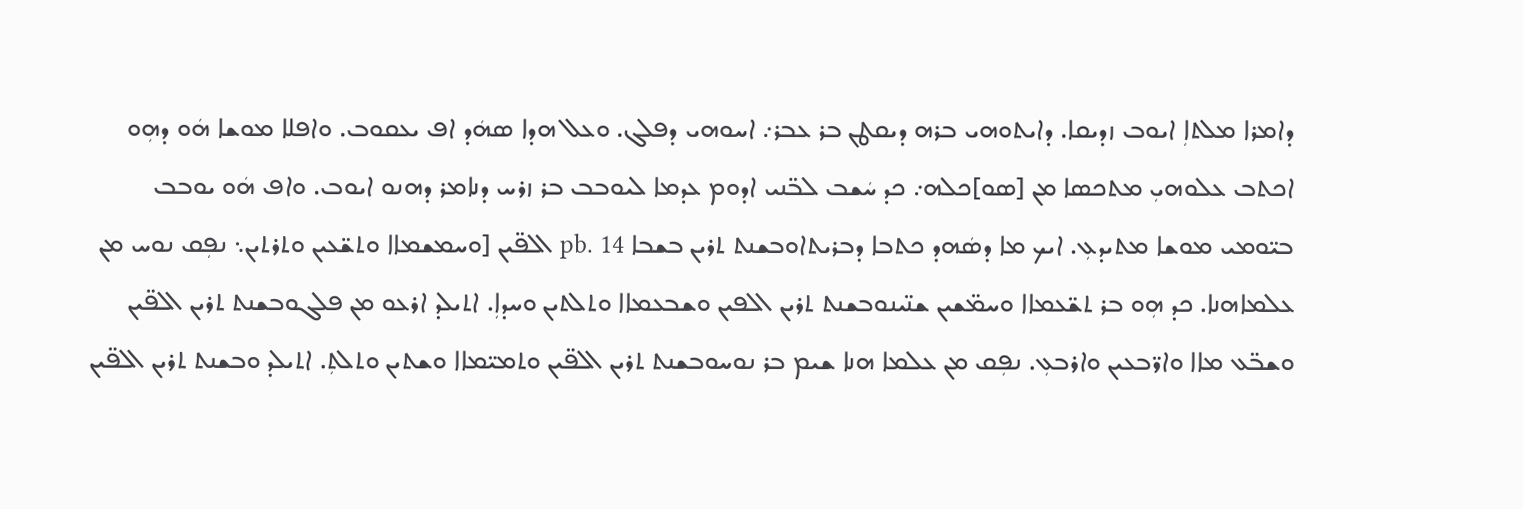ܕܐܡܪܐ ܡܠܬܐܼ ܐܝܘܒ ܙܕܝܩܐ. ܕܐܝܬܘܗܝ ܒܪܗ ܕܝܩܛܢ ܒܪ ܥܒܪ܇ ܐܚܘܗܝ ܕܦܠܓ. ܘܥܠ ܗܕܐ ܣܗܿܕ ܐܦ ܝܥܩܘܒ. ܘܐܦܠܐ ܡܘܫܐ ܗܿܘ ܕܗܼܘ ܐܟܬܒ ܥܠܘܗܝܼ ܡܬܟܣܐ ܡܢ [ܣܘ]ܟܠܗ܇ ܟܕ ܚܿܫܒ ܠܒ̈ܢܝ ܐܕܘܡ ܥܕܡܐ ܠܝܘܒܒ ܒܪ ܙܪܚ ܕܢܐܡܪ ܕܗܢܘ ܐܝܘܒ. ܘܐܦ ܗܿܘ ܝܘܒܒ ܒܝ̈ܘܡܝ ܡܘܫܐ ܡܬܝܕܥܼ. ܐܝܟ ܡܐ ܕܣܿܗܕ ܟܬܒܐ ܕܒܪܝܬܐܘܒܫܢܬ ܬܪܝܢ ܒܫܒܐ pb. 14 ܐܠܦ̈ܝܢ [ܘܚܡܫܡܐܐ ܘܬܫ̈ܥܝܢ ܘܬܪܬܝܢ܆ ܢܦܼܩ ܢܘܚ ܡܢ ܥܠܡܐܗܢܐ. ܟܕ ܗܼܘ ܒܪ ܬܫ̈ܥܡܐܐ ܘܚܡ̈ܫܝܢ ܫܢ̈ܝܢܘܒܫܢܬ ܬܪܝܢ ܐܠܦܝܢ ܘܫܒܥܡܐܐ ܘܬܠܬܝܢ ܘܚܕܐܼ. ܐܬܝܠܕ ܐܪܥܘ ܡܢ ܦܠܓܘܒܫܢܬ ܬܪܝܢ ܐܠܦ̈ܝܢ ܘܫܒ̈ܥ ܡܐܐ ܘܐܪ̈ܒܥܝܢ ܘܐܪܒܥܼ. ܢܦܼܩ ܡܢ ܥܠܡܐ ܗܢܐ ܫܝܡ ܒܪ ܢܘܚܘܒܫܢܬ ܬܪܝܢ ܐܠܦ̈ܝܢ ܘܬܡܝ̈ܡܐܐ ܘܫܬܝܢ ܘܬܠܬܼ. ܐܬܝܠܕ ܘܒܫܢܬ ܬܪܝܢ ܐܠܦ̈ܝܢ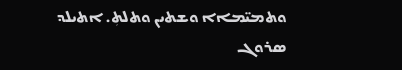ܘܬܡܝ̈ܡܐܐ ܘܫܬܝܢ ܘܬܠܬܼ. ܐܬܝܠܕ ܣܪܘܓ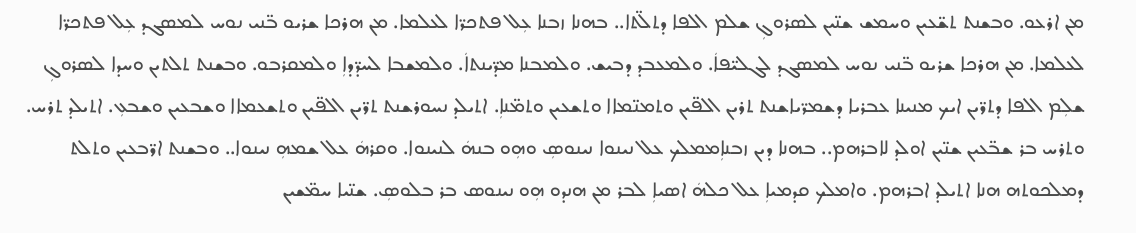ܡܢ ܐܪܥܘ. ܘܒܫܢܬ ܬܫ̈ܥܝܢ ܘܚܡܫ ܫܢ̈ܝܢ ܠܣܪܘܓܼ ܫܠܡ ܐܠܦܐ ܕܬܠ̈ܬܐ.. ܒܗܢܐ ܙܒܢܐ ܥܼܠ ܦܬܟܪ̈ܐ ܠܥܠܡܐ. ܡܢ ܗܪܟܐ ܫܪܝܘ ܒ̈ܢܝ ܢܘܚ ܠܡܣܓܕ ܥܼܠ ܦܬܟܪ̈ܐ ܠܥܠܡܐ. ܡܢ ܗܪܟܐ ܫܪܝܘ ܒ̈ܢܝ ܢܘܚ ܠܡܣܓܕ ܠܓܠܝ̈ܦܐܿ. ܘܠܡܥܒܕ ܕܒܝܫ. ܘܠܡܒܢܐ ܡܕ̈ܝܢܬܐܿ. ܘܠܡܫܒܐ ܠܚܕ̈ܕܐܼ ܘܠܡܩܪܒܘ. ܘܒܫܢܬ ܬܠܬܝܢ ܘܚܕܐ ܠܣܪܘܓܼ ܫܠܼܡ ܐܠܦܐ ܕܬܪ̈ܝܢ ܐܝܟ ܡܢܝܢܐ ܥܒܪܝܐ ܕܫܡܪ̈ܝܐܫܢܬ ܬܪܝܢ ܐܠܦ̈ܝܢ ܘܬܡܢ̈ܡܐܐ ܘܬܫܥܝܢ ܘܬܡ̈ܢܐܼ. ܐܬܝܠܕ ܢܚܘܪܫܢܬ ܬܪ̈ܝܢ ܐܠܦ̈ܝܢ ܘܬܫܥܡܐܐ ܘܫܒܥܝܢ ܘܫܒܥܼ. ܐܬܝܠܕ ܬܪܚ. ܘܬܪܚ ܒܪ ܫܒ̈ܥܝܢ ܫܢ̈ܝܢ ܐܘܠܕ ܠܐܒܪܗܡ.. ܒܗܢܐ ܕܝܢ ܙܒܢܐܼܡܡܠܟ ܥܠ ܢܝܢܘܐ ܢܝܢܘܣܼ ܘܗܼܘ ܒܢܗܿ ܠܢܝܢܘܐ. ܘܩܪܗܿ ܥܠ ܫܡܗܼ ܢܝܢܘܐ.. ܘܒܫܢܬ ܐܪ̈ܒܥܝܢ ܘܬܠܬ ܕܡܠܟܘܬܗ ܗܢܐ ܐܬܝܠܕ ܐܒܪܗܡ. ܘܐܡܠܟ ܩܕܡܝܐܼ ܥܠ ܟܠܗܿ ܐܣܝܐܼ ܠܒܪ ܡܢ ܗܢܕܘ ܗܼܘ ܢܝܢܘܣ ܒܪ ܒܠܘܣܼ. ܫܢ̈ܝܐ ܚܡ̈ܫܝܢ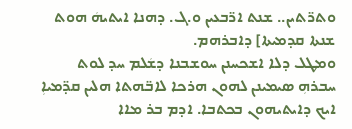ܘܬܪ̈ܬܝܢ.. ܫܢܬ ܐܪ̈ܒܥܝܢ ܘ.ܓ. ܕܗܢܐ ܐܝܬܝܗܿ ܗܘܬ ܫܢܬܐ ܩܕܡܝܬܐ] ܕܐܒܪܗܡ.
ܘܡܛܠ ܕܠܐ ܐܫܟܚܢܢ ܚܘܫܒܢܐ ܕܫܿܠܡ ܚܕ ܠܘܬ ܚܒܪܗܼ ܣܝܡܝܢܢ ܠܗܘܢ ܗܪܟܐ ܠܐܒ̈ܗܬܐ ܗܠܝܢ ܩܕ̈ܡܝܐܼ ܐܝܟ ܕܐܝܬܝܗܘܢ ܒܟܬܒܐ. ܐܕܡ ܒܪ ܡܐܐ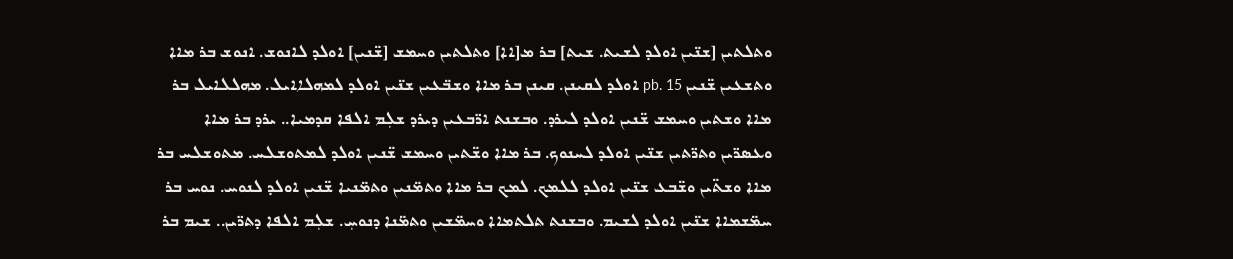ܘܬܠܬܝܢ [ܫܢ̈ܝܢ ܐܘܠܕ ܠܫܝܬ. ܫܝܬ] ܒܪ ܡ[ܐܐ] ܘܬܠܬܝܢ ܘܚܡܫ [ܫ̈ܢܝܢ] ܐܘܠܕ ܠܐܢܘܫ. ܐܢܘܫ ܒܪ ܡܐܐ ܘܬܫܥܝܢ ܫ̈ܢܝܢ pb. 15 ܐܘܠܕ ܠܩܝܢܢ. ܩܝܢܢ ܒܪ ܡܐܐ ܘܫܒ̈ܥܝܢ ܫܢ̈ܝܢ ܐܘܠܕ ܠܡܗܠܐܐܝܠ. ܡܗܠܠܐܝܠ ܒܪ ܡܐܐ ܘܫܬܝܢ ܘܚܡܫ ܫ̈ܢܝܢ ܐܘܠܕ ܠܝܪܕ. ܘܒܫܢܬ ܐܪ̈ܒܥܝܢ ܕܝܪܕ ܫܠܼܡ ܐܠܦܐ ܩܕܡܝܐ.. ܝܪܕ ܒܪ ܡܐܐ ܘܥܣܪ̈ܝܢ ܘܬܪ̈ܬܝܢ ܫܢ̈ܝܢ ܐܘܠܕ ܠܚܢܘܟ. ܒܪ ܡܐܐ ܘܫ̈ܬܝܢ ܘܚܡܫ ܫ̈ܢܝܢ ܐܘܠܕ ܠܡܬܘܫܠܚ. ܡܬܘܫܠܚ ܒܪ ܡܐܐ ܘܫܬ̈ܝܢ ܘܫ̈ܒܥ ܫܢ̈ܝܢ ܐܘܠܕ ܠܠܡܟ. ܠܡܟ ܒܪ ܡܐܐ ܘܬܡ̈ܢܝܢ ܘܬܡ̈ܢܝܐ ܫ̈ܢܝܢ ܐܘܠܕ ܠܢܘܚ. ܢܘܚ ܒܪ ܚܡ̈ܫܡܐܐ ܫܢ̈ܝܢ ܐܘܠܕ ܠܫܝܡ. ܘܒܫܢܬ ܬܠܬܡܐܐ ܘܚܡ̈ܫܝܢ ܘܬܡ̈ܢܐ ܕܢܘܚܼ. ܫܠܼܡ ܐܠܦܐ ܕܬܪ̈ܝܢ.. ܫܝܡ ܒܪ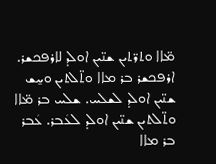ܡ̈ܐܐ ܘܬܪ̈ܬܝܢ ܫܢ̈ܝܢ ܐܘܠܕ ܠܐܪܦܟܫܪ. ܐܪܦܟܫܪ ܒܪ ܡܐܐ ܘܬ̈ܠܬܝܢ ܘܚ̱ܫ ܫܢ̈ܝܢ ܐܘܠܕ ܠܫܠܚ. ܫܠܚ ܒܪ ܡ̈ܐܐ ܘܬ̈ܠܬܝܢ ܫܢ̈ܝܢ ܐܘܠܕ ܠܥܿܒܪ. ܥܿܒܪ ܒܪ ܡܐܐ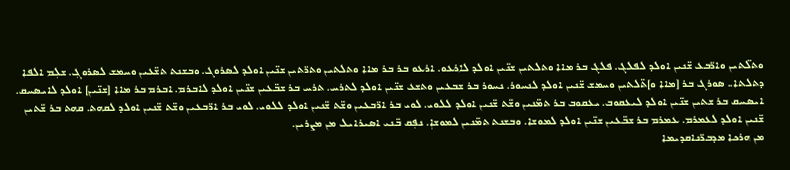ܘܬܠ̈ܬܝܢ ܘܐܪ̈ܒܥ ܫ̈ܢܝܢ ܐܘܠܕ ܠܦܠܓ. ܦܠܓ ܒܪ ܡܐܐ ܘܬܠܬܝܢ ܫܢ̈ܝܢ ܐܘܠܕ ܠܐܪܥܘ. ܐܪܥܘ ܒܪ ܒܪ ܡܐܐ ܘܬܠܬܝܢ ܘܬܪ̈ܬܝܢ ܫܢ̈ܝܢ ܐܘܠܕ ܠܣܪܘܓ. ܘܒܫܢܬ ܬܫ̈ܥܝܢ ܘܚܡܫ ܠܣܪܘܓܼ. ܫܠܼܡ ܐܠܦܐ ܕܬܠܬܐ.. ܣܘܪܓ ܒܪ [ܡܐܐ ܘ]ܬ̈ܠܬܝܢ ܘܚܡܫ ܫ̈ܢܝܢ ܐܘܠܕ ܠܢܚܘܪ. ܢܚܘܪ ܒܪ ܫܒܥܝܢ ܘܬܫܥ ܫܢ̈ܝܢ ܐܘܠܕ ܠܬܪܚ. ܬܪܚ ܒܪ ܫܒ̈ܥܝܢ ܫܢ̈ܝܢ ܐܘܠܕ ܠܐܒܪܡ. ܐܒܪܡ ܒܪ ܡܐܐ [ܫܢ̈ܝܢ] ܐܘܠܕ ܠܐܝܣܚܩ. ܐܝܣܚܩ ܒܪ ܫܬܝܢ ܫܢ̈ܝܢ ܐܘܠܕ ܠܝܥܩܘܒ. ܝܥܩܘܒ ܒܪ ܬܡ̈ܢܝܢ ܘܫ̈ܬ ܫ̈ܢܝܢ ܐܘܠܕ ܠܠܘܝ. ܠܘܝ ܒܪ ܐܪ̈ܒܥܝܢ ܘܫ̈ܬ ܫ̈ܢܝܢ ܐܘܠܕ ܠܠܘܝ. ܠܘܝ ܒܪ ܐܪ̈ܒܥܝܢ ܘܫ̈ܬ ܫ̈ܢܝܢ ܐܘܠܕ ܠܩܗܬ. ܩܗܬ ܒܪ ܫ̈ܬܝܢ ܫ̈ܢܝܢ ܐܘܠܕ ܠܥܡܪܡ. ܥܡܪܡ ܒܪ ܫܒ̈ܥܝܢ ܫܢ̈ܝܢ ܐܘܠܕ ܠܡܘܫܐ. ܘܒܫܢܬ ܬܡ̈ܢܝܢ ܠܡܘܫܐܼ. ܢܦܼܩ ܒ̈ܢܝ ܐܣܝܪܐܝܠ ܡܢ ܡܨܪܝܢ.
ܡܢ ܗܪܟܐ ܡܕܒܪ̈ܢܐܩܕܝܡܐ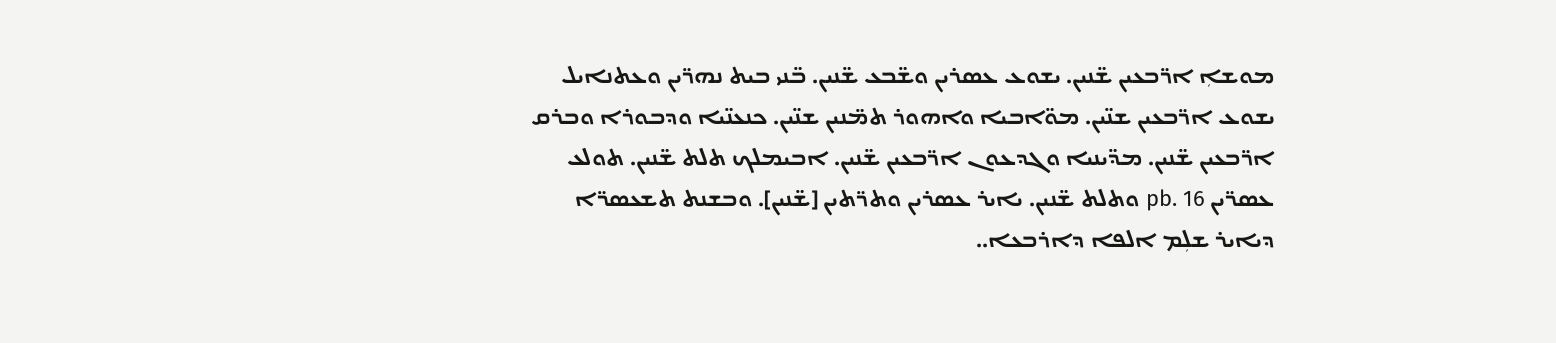ܡܘܫܐܼ ܐܪ̈ܒܥܝܢ ܫ̈ܢܝܢ. ܝܫܘܥ ܥܣܪܝܢ ܘܫ̈ܒܥ ܫ̈ܢܝܢ. ܒ̈ܢܝ ܒܝܬ ܢܗܪ̈ܝܢ ܘܥܬܢܐܝܠ ܝܫܘܥ ܐܪ̈ܒܥܝܢ ܫܢ̈ܝܢ. ܡܘ̈ܐܒܝܐ ܘܐܗܘܪ ܬܡ̈ܢܝܢ ܫܢ̈ܝܢ. ܟܢܥܢ̈ܝܐ ܘܕܒܘܪܐ ܘܒܪܩ ܐܪ̈ܒܥܝܢ ܫ̈ܢܝܢ. ܡܕ̈ܝܢܝܐ ܘܓܕܥܘܢ ܐܪ̈ܒܥܝܢ ܫ̈ܢܝܢ. ܐܒܝܡܠܟ ܬܠܬ ܫ̈ܢܝܢ. ܬܘܠܥ ܥܣܪ̈ܝܢ pb. 16 ܘܬܠܬ ܫ̈ܢܝܢ. ܝܐܝܪ ܥܣܪܝܢ ܘܬܪ̈ܬܝܢ [ܫ̈ܢܝܢ]. ܘܒܫܢܬ ܬܫܥܣܪ̈ܐ ܕܝܐܝܪ ܫܠܼܡ ܐܠܦܐ ܕܐܪܒܥܐ..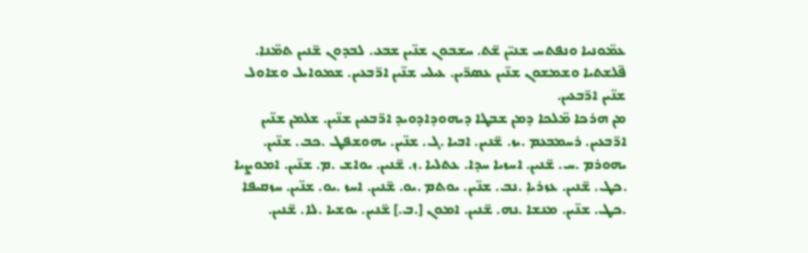ܥܡ̈ܘܢܝܐ ܘܢܦܬܚ ܫܢܝ̈ܢ ܫ̈ܬ. ܚܫܒܘܢ ܫܢ̈ܝܢ ܫܒܥ. ܠܒܕܘܢ ܫ̈ܢܝܢ ܬܡ̈ܢܐ. ܦ̈ܠܫܬܝܐ ܘܫܡܫܘܢ ܫܢ̈ܝܢ ܥܣܪ̈ܝܢ. ܥܝܠܝ ܫܢ̈ܝܢ ܐܪ̈ܒܥܝܢ. ܫܡܘܐܝܠ ܘܫܐܘܠ ܫܢ̈ܝܢ ܐܪ̈ܒܥܝܢ.
ܡܢ ܗܪܟܐ ܡ̈ܠܟܐ ܕܡܢ ܫܒܛܐ ܕܝܗܘܕܐܕܘܝܕ ܐܪ̈ܒܥܝܢ ܫܢ̈ܝܢ. ܫܠܡܢ ܫܢ̈ܝܢ ܐܪ̈ܒܥܝܢ. ܪܚܡܒܥܡ .ܝܙ. ܫ̈ܢܝܢ. ܐܒܝܐ .ܓ. ܫܢ̈ܝܢ. ܝܗܘܫܦܛ .ܟܒ. ܫܢ̈ܝܢ. ܝܗܘܪܡ .ܚ. ܫ̈ܢܝܢ. ܐܚܙܝܐ ܚܕܐ. ܥܬܠܝܐ .ܙ. ܫ̈ܢܝܢ. ܝܘܐܫ .ܡ. ܫܢ̈ܝܢ. ܐܡܘܨܝܐ .ܟܛ. ܫ̈ܢܝܢ. ܥܙܪܝܐܼ .ܢܒ. ܫܢ̈ܝܢ. ܝܘܬܡ .ܝܘ. ܫ̈ܢܝܢ. ܐܚܙ .ܝܘ. ܫܢ̈ܝܢ. ܚܙܩܝܦܐ .ܟܛ. ܫܢ̈ܝܢ. ܡܢܫܐ .ܢܗ. ܫ̈ܢܝܢ. ܐܡܘܢ [.ܒ.] ܫ̈ܢܝܢ. ܝܘܫܝܐ .ܠܐ. ܫ̈ܢܝܢ.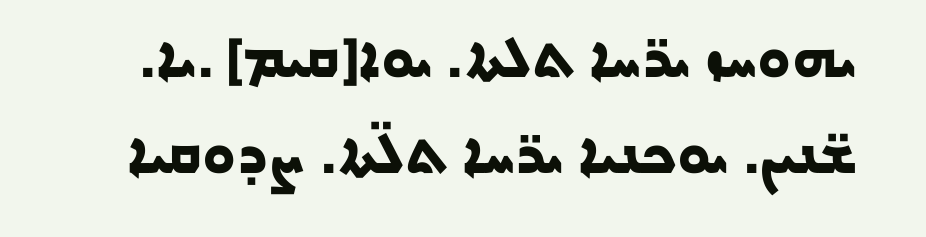ܝܗܘܚܙ ܝܪ̈ܚܐ ܬܠܬܐ. ܝܘܐ[ܩܝܡ] .ܝܐ. ܫ̈ܢܝܢ. ܝܘܟܢܝܐ ܝܪ̈ܚܐ ܬܠ̈ܬܐ. ܨܕܘܩܝܐ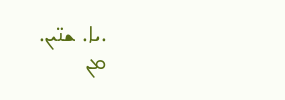.ܝܐ. ܫܢ̈ܝܢ.
ܡܢ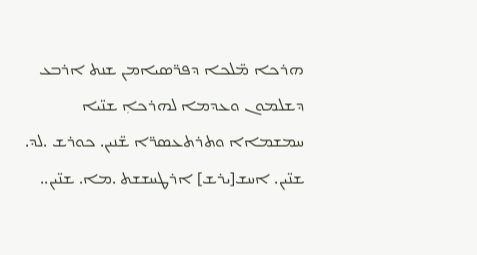ܗܪܟܐ ܡ̈ܠܟܐ ܕܦܪ̈ܣܝܐܡܢ ܫܢܬ ܐܪܒܥ ܕܫܠܡܘܢ ܘܥܕܡܐ ܠܗܪܟܐܼ ܫܢ̈ܝܐ ܚܡܫܡܐܐ ܘܬܪܬܥܣܪ̈ܐ ܫ̈ܢܝܢ. ܟܘܪܫ .ܠܕ. ܫܢ̈ܝܢ. ܐܚܫ[ܝܪܫ] ܐܪܛܚܫܫܬ .ܡܐ. ܫܢ̈ܝܢ..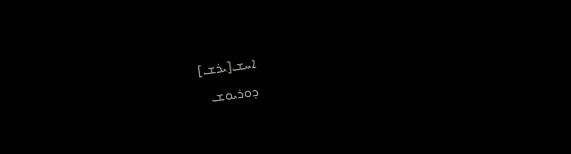ܐܚܫ[ܝܪܫ]
ܕܘܪܝܘܫ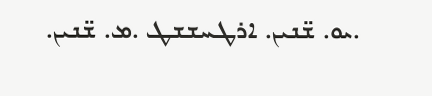.ܝܘ. ܫ̈ܢܝܢ. ܐܪܛܚܫܫܛ .ܡ. ܫ̈ܢܝܢ.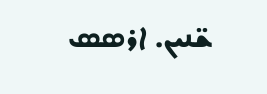ܫ̈ܢܝܢ. ܐܪܣܣ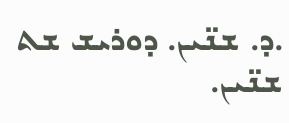.ܕ. ܫܢ̈ܝܢ. ܕܘܪܝܫ ܫܬ ܫܢ̈ܝܢ.